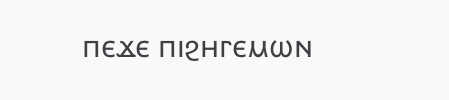ⲡⲉϫⲉ ⲡⲓϩⲏⲅⲉⲙⲱⲛ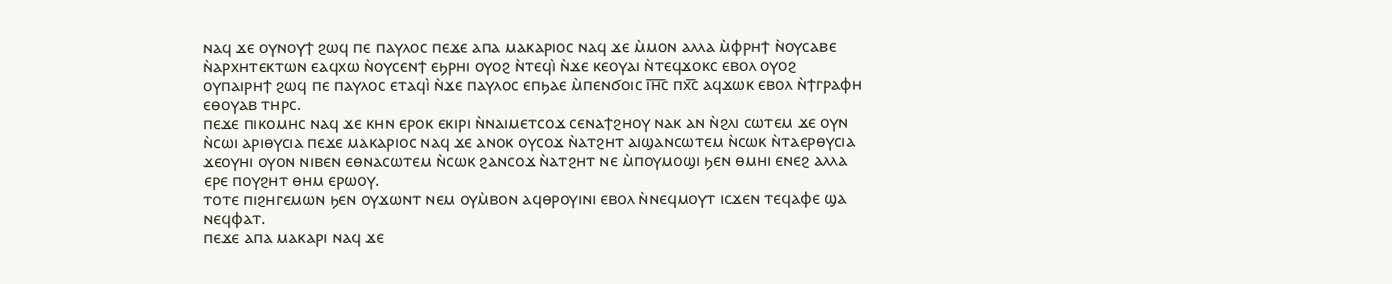ⲛⲁϥ ϫⲉ ⲟⲩⲛⲟⲩϯ ϩⲱϥ ⲡⲉ ⲡⲁⲩⲗⲟⲥ ⲡⲉϫⲉ ⲁⲡⲁ ⲙⲁⲕⲁⲣⲓⲟⲥ ⲛⲁϥ ϫⲉ ⲙ̀ⲙⲟⲛ ⲁⲗⲗⲁ ⲙ̀ⲫⲣⲏϯ ⲛ̀ⲟⲩⲥⲁⲃⲉ ⲛ̀ⲁⲣⲭⲏⲧⲉⲕⲧⲱⲛ ⲉⲁϥⲭⲱ ⲛ̀ⲟⲩⲥⲉⲛϯ ⲉϧⲣⲏⲓ ⲟⲩⲟϩ ⲛ̀ⲧⲉϥⲓ̀ ⲛ̀ϫⲉ ⲕⲉⲟⲩⲁⲓ ⲛ̀ⲧⲉϥϫⲟⲕⲥ ⲉⲃⲟⲗ ⲟⲩⲟϩ ⲟⲩⲡⲁⲓⲣⲏϯ ϩⲱϥ ⲡⲉ ⲡⲁⲩⲗⲟⲥ ⲉⲧⲁϥⲓ̀ ⲛ̀ϫⲉ ⲡⲁⲩⲗⲟⲥ ⲉⲡϧⲁⲉ ⲙ̀ⲡⲉⲛϭⲟⲓⲥ ⲓ︤ⲏ︦ⲥ︥ ⲡⲭ︤ⲥ︥ ⲁϥϫⲱⲕ ⲉⲃⲟⲗ ⲛ̀ϯⲅⲣⲁⲫⲏ ⲉⲑⲟⲩⲁⲃ ⲧⲏⲣⲥ.
ⲡⲉϫⲉ ⲡⲓⲕⲟⲙⲏⲥ ⲛⲁϥ ϫⲉ ⲕⲏⲛ ⲉⲣⲟⲕ ⲉⲕⲓⲣⲓ ⲛ̀ⲛⲁⲓⲙⲉⲧⲥⲟϫ ⲥⲉⲛⲁϯϩⲏⲟⲩ ⲛⲁⲕ ⲁⲛ ⲛ̀ϩⲗⲓ ⲥⲱⲧⲉⲙ ϫⲉ ⲟⲩⲛ ⲛ̀ⲥⲱⲓ ⲁⲣⲓⲑⲩⲥⲓⲁ ⲡⲉϫⲉ ⲙⲁⲕⲁⲣⲓⲟⲥ ⲛⲁϥ ϫⲉ ⲁⲛⲟⲕ ⲟⲩⲥⲟϫ ⲛ̀ⲁⲧϩⲏⲧ ⲁⲓϣⲁⲛⲥⲱⲧⲉⲙ ⲛ̀ⲥⲱⲕ ⲛ̀ⲧⲁⲉⲣⲑⲩⲥⲓⲁ ϫⲉⲟⲩⲏⲓ ⲟⲩⲟⲛ ⲛⲓⲃⲉⲛ ⲉⲑⲛⲁⲥⲱⲧⲉⲙ ⲛ̀ⲥⲱⲕ ϩⲁⲛⲥⲟϫ ⲛ̀ⲁⲧϩⲏⲧ ⲛⲉ ⲙ̀ⲡⲟⲩⲙⲟϣⲓ ϧⲉⲛ ⲑⲙⲏⲓ ⲉⲛⲉϩ ⲁⲗⲗⲁ ⲉⲣⲉ ⲡⲟⲩϩⲏⲧ ⲑⲏⲙ ⲉⲣⲱⲟⲩ.
ⲧⲟⲧⲉ ⲡⲓϩⲏⲅⲉⲙⲱⲛ ϧⲉⲛ ⲟⲩϫⲱⲛⲧ ⲛⲉⲙ ⲟⲩⲙ̀ⲃⲟⲛ ⲁϥⲑⲣⲟⲩⲓⲛⲓ ⲉⲃⲟⲗ ⲛ̀ⲛⲉϥⲙⲟⲩⲧ ⲓⲥϫⲉⲛ ⲧⲉϥⲁⲫⲉ ϣⲁ ⲛⲉϥⲫⲁⲧ.
ⲡⲉϫⲉ ⲁⲡⲁ ⲙⲁⲕⲁⲣⲓ ⲛⲁϥ ϫⲉ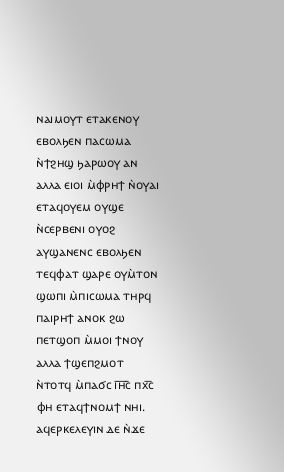ⲛⲁⲓⲙⲟⲩⲧ ⲉⲧⲁⲕⲉⲛⲟⲩ ⲉⲃⲟⲗϧⲉⲛ ⲡⲁⲥⲱⲙⲁ ⲛ̀ϯϩⲏϣ ϧⲁⲣⲱⲟⲩ ⲁⲛ ⲁⲗⲗⲁ ⲉⲓⲟⲓ ⲙ̀ⲫⲣⲏϯ ⲛ̀ⲟⲩⲁⲓ ⲉⲧⲁϥⲟⲩⲉⲙ ⲟⲩϣⲉ ⲛ̀ⲥⲉⲣⲃⲉⲛⲓ ⲟⲩⲟϩ ⲁⲩϣⲁⲛⲉⲛⲥ ⲉⲃⲟⲗϧⲉⲛ ⲧⲉϥⲫⲁⲧ ϣⲁⲣⲉ ⲟⲩⲙ̀ⲧⲟⲛ ϣⲱⲡⲓ ⲙ̀ⲡⲓⲥⲱⲙⲁ ⲧⲏⲣϥ ⲡⲁⲓⲣⲏϯ ⲁⲛⲟⲕ ϩⲱ ⲡⲉⲧϣⲟⲡ ⲙ̀ⲙⲟⲓ ϯⲛⲟⲩ ⲁⲗⲗⲁ ϯϣⲉⲡϩⲙⲟⲧ ⲛ̀ⲧⲟⲧϥ ⲙ̀ⲡⲁϭⲥ ⲓ︤ⲏ︦ⲥ︥ ⲡⲭ︤ⲥ︥ ⲫⲏ ⲉⲧⲁϥϯⲛⲟⲙϯ ⲛⲏⲓ.
ⲁϥⲉⲣⲕⲉⲗⲉⲩⲓⲛ ⲇⲉ ⲛ̀ϫⲉ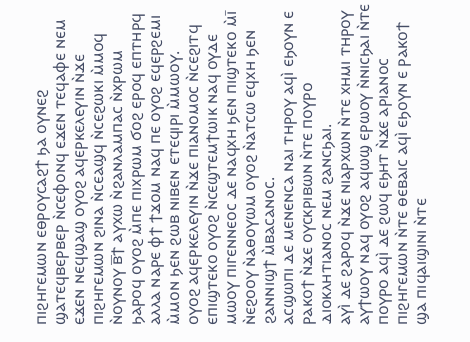ⲡⲓϩⲏⲅⲉⲙⲱⲛ ⲉⲑⲣⲟⲩⲥⲁϩϯ ϧⲁ ⲟⲩⲛⲉϩ ϣⲁⲧⲉϥⲃⲉⲣⲃⲉⲣ ⲛ̀ⲥⲉⲫⲟⲛϥ ⲉϫⲉⲛ ⲧⲉϥⲁⲫⲉ ⲛⲉⲙ ⲉϫⲉⲛ ⲛⲉϥϣⲁϣ ⲟⲩⲟϩ ⲁϥⲉⲣⲕⲉⲗⲉⲩⲓⲛ ⲛ̀ϫⲉ ⲡⲓϩⲏⲅⲉⲙⲱⲛ ϩⲓⲛⲁ ⲛ̀ⲥⲉⲁϣϥ ⲛ̀ⲥⲉϩⲱⲕⲓ ⲙ̀ⲙⲟϥ ⲛ̀ⲟⲩⲛⲟⲩ ⲃ̅ϯ ⲁⲩⲭⲱ ⲛ̀ϩⲁⲛⲗⲁⲙⲡⲁⲥ ⲛ̀ⲭⲣⲱⲙ ϧⲁⲣⲟϥ ⲟⲩⲟϩ ⲙ̀ⲡⲉ ⲡⲓⲭⲣⲱⲙ ϭⲟϩ ⲉⲣⲟϥ ⲉⲡⲧⲏⲣϥ ⲁⲗⲗⲁ ⲛⲁⲣⲉ ⲫϯ ϯϫⲟⲙ ⲛⲁϥ ⲡⲉ ⲟⲩⲟϩ ⲉϥⲉⲣϩⲉⲙⲓ ⲙ̀ⲙⲟⲛ ϧⲉⲛ ϩⲱⲃ ⲛⲓⲃⲉⲛ ⲉⲧⲉϥⲓⲣⲓ ⲙ̀ⲙⲱⲟⲩ.
ⲟⲩⲟϩ ⲁϥⲉⲣⲕⲉⲗⲉⲩⲓⲛ ⲛ̀ϫⲉ ⲡⲓⲁⲛⲟⲙⲟⲥ ⲛ̀ⲥⲉϩⲓⲧϥ ⲉⲡⲓϣⲧⲉⲕⲟ ⲟⲩⲟϩ ⲛ̀ⲥⲉϣⲧⲉⲙϯⲱⲓⲕ ⲛⲁϥ ⲟⲩⲇⲉ ⲙⲱⲟⲩ ⲡⲓⲅⲉⲛⲛⲉⲟⲥ ⲇⲉ ⲛⲁϥⲭⲏ ϧⲉⲛ ⲡⲓϣⲧⲉⲕⲟ ⲙ̀ⲓ̅ ⲛ̀ⲉϩⲟⲟⲩ ⲛ̀ⲁⲑⲟⲩⲱⲙ ⲟⲩⲟϩ ⲛ̀ⲁⲧⲥⲱ ⲉϥⲭⲏ ϧⲉⲛ ϩⲁⲛⲛⲓϣϯ ⲙ̀ⲃⲁⲥⲁⲛⲟⲥ.
ⲁⲥϣⲱⲡⲓ ⲇⲉ ⲙⲉⲛⲉⲛⲥⲁ ⲛⲁⲓ ⲧⲏⲣⲟⲩ ⲁϥⲓ̀ ⲉϧⲟⲩⲛ ⲉ ⲣⲁⲕⲟϯ ⲛ̀ϫⲉ ⲟⲩⲥⲕⲣⲓⲃⲱⲛ ⲛ̀ⲧⲉ ⲡⲟⲩⲣⲟ ⲇⲓⲟⲕⲗⲏⲧⲓⲁⲛⲟⲥ ⲛⲉⲙ ϩⲁⲛⲥϧⲁⲓ.
ⲁⲩⲓ̀ ⲇⲉ ϩⲁⲣⲟϥ ⲛ̀ϫⲉ ⲛⲓⲁⲣⲭⲱⲛ ⲛ̀ⲧⲉ ⲭⲏⲙⲓ ⲧⲏⲣⲟⲩ ⲁⲩϯⲱⲟⲩ ⲛⲁϥ ⲟⲩⲟϩ ⲁϥⲱϣ ⲉⲣⲱⲟⲩ ⲛ̀ⲛⲓⲥϧⲁⲓ ⲛ̀ⲧⲉ ⲡⲟⲩⲣⲟ ⲁϥⲓ̀ ⲇⲉ ϩⲱϥ ⲉϧⲏⲧ ⲛ̀ϫⲉ ⲁⲣⲓⲁⲛⲟⲥ ⲡⲓϩⲏⲅⲉⲙⲱⲛ ⲛ̀ⲧⲉ ⲑⲉⲃⲁⲓⲥ ⲁϥⲓ̀ ⲉϧⲟⲩⲛ ⲉ ⲣⲁⲕⲟϯ ϣⲁ ⲡⲓϥⲁⲓϣⲓⲛⲓ ⲛ̀ⲧⲉ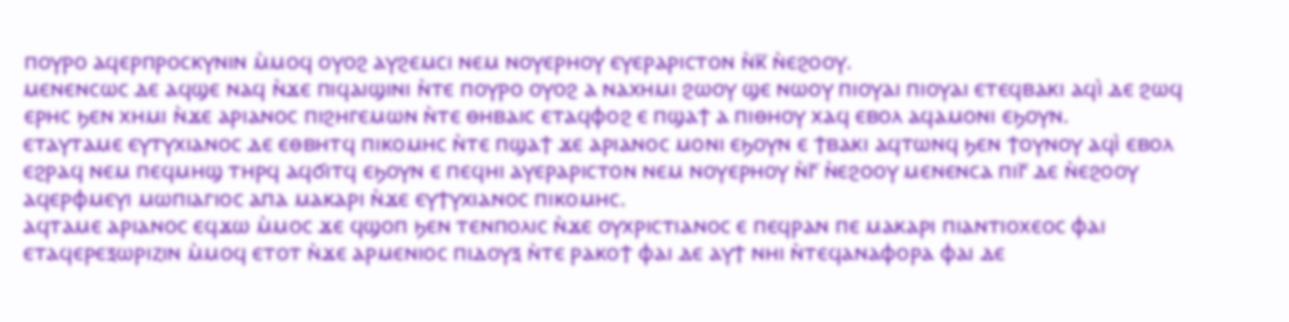ⲡⲟⲩⲣⲟ ⲁϥⲉⲣⲡⲣⲟⲥⲕⲩⲛⲓⲛ ⲙ̀ⲙⲟϥ ⲟⲩⲟϩ ⲁⲩϩⲉⲙⲥⲓ ⲛⲉⲙ ⲛⲟⲩⲉⲣⲏⲟⲩ ⲉⲩⲉⲣⲁⲣⲓⲥⲧⲟⲛ ⲛ̀ⲕ̅ ⲛ̀ⲉϩⲟⲟⲩ.
ⲙⲉⲛⲉⲛⲥⲱⲥ ⲇⲉ ⲁϥϣⲉ ⲛⲁϥ ⲛ̀ϫⲉ ⲡⲓϥⲁⲓϣⲓⲛⲓ ⲛ̀ⲧⲉ ⲡⲟⲩⲣⲟ ⲟⲩⲟϩ ⲁ ⲛⲁⲭⲏⲙⲓ ϩⲱⲟⲩ ϣⲉ ⲛⲱⲟⲩ ⲡⲓⲟⲩⲁⲓ ⲡⲓⲟⲩⲁⲓ ⲉⲧⲉϥⲃⲁⲕⲓ ⲁϥⲓ̀ ⲇⲉ ϩⲱϥ ⲉⲣⲏⲥ ϧⲉⲛ ⲭⲏⲙⲓ ⲛ̀ϫⲉ ⲁⲣⲓⲁⲛⲟⲥ ⲡⲓϩⲏⲅⲉⲙⲱⲛ ⲛ̀ⲧⲉ ⲑⲏⲃⲁⲓⲥ ⲉⲧⲁϥⲫⲟϩ ⲉ ⲡϣⲁϯ ⲁ ⲡⲓⲑⲏⲟⲩ ⲭⲁϥ ⲉⲃⲟⲗ ⲁϥⲁⲙⲟⲛⲓ ⲉϧⲟⲩⲛ.
ⲉⲧⲁⲩⲧⲁⲙⲉ ⲉⲩⲧⲩⲭⲓⲁⲛⲟⲥ ⲇⲉ ⲉⲑⲃⲏⲧϥ ⲡⲓⲕⲟⲙⲏⲥ ⲛ̀ⲧⲉ ⲡϣⲁϯ ϫⲉ ⲁⲣⲓⲁⲛⲟⲥ ⲙⲟⲛⲓ ⲉϧⲟⲩⲛ ⲉ ϯⲃⲁⲕⲓ ⲁϥⲧⲱⲛϥ ϧⲉⲛ ϯⲟⲩⲛⲟⲩ ⲁϥⲓ̀ ⲉⲃⲟⲗ ⲉϩⲣⲁϥ ⲛⲉⲙ ⲡⲉϥⲙⲏϣ ⲧⲏⲣϥ ⲁϥϭⲓⲧϥ ⲉϧⲟⲩⲛ ⲉ ⲡⲉϥⲏⲓ ⲁⲩⲉⲣⲁⲣⲓⲥⲧⲟⲛ ⲛⲉⲙ ⲛⲟⲩⲉⲣⲏⲟⲩ ⲛ̀ⲅ̅ ⲛ̀ⲉϩⲟⲟⲩ ⲙⲉⲛⲉⲛⲥⲁ ⲡⲓⲅ̅ ⲇⲉ ⲛ̀ⲉϩⲟⲟⲩ ⲁϥⲉⲣⲫⲙⲉⲩⲓ ⲙⲱⲡⲓⲁⲅⲓⲟⲥ ⲁⲡⲁ ⲙⲁⲕⲁⲣⲓ ⲛ̀ϫⲉ ⲉⲩϯⲩⲭⲓⲁⲛⲟⲥ ⲡⲓⲕⲟⲙⲏⲥ.
ⲁϥⲧⲁⲙⲉ ⲁⲣⲓⲁⲛⲟⲥ ⲉϥϫⲱ ⲙ̀ⲙⲟⲥ ϫⲉ ϥϣⲟⲡ ϧⲉⲛ ⲧⲉⲛⲡⲟⲗⲓⲥ ⲛ̀ϫⲉ ⲟⲩⲭⲣⲓⲥⲧⲓⲁⲛⲟⲥ ⲉ ⲡⲉϥⲣⲁⲛ ⲡⲉ ⲙⲁⲕⲁⲣⲓ ⲡⲓⲁⲛⲧⲓⲟⲭⲉⲟⲥ ⲫⲁⲓ ⲉⲧⲁϥⲉⲣⲉⲝⲱⲣⲓⲍⲓⲛ ⲙ̀ⲙⲟϥ ⲉⲧⲟⲧ ⲛ̀ϫⲉ ⲁⲣⲙⲉⲛⲓⲟⲥ ⲡⲓⲇⲟⲩⲝ ⲛ̀ⲧⲉ ⲣⲁⲕⲟϯ ⲫⲁⲓ ⲇⲉ ⲁⲩϯ ⲛⲏⲓ ⲛ̀ⲧⲉϥⲁⲛⲁⲫⲟⲣⲁ ⲫⲁⲓ ⲇⲉ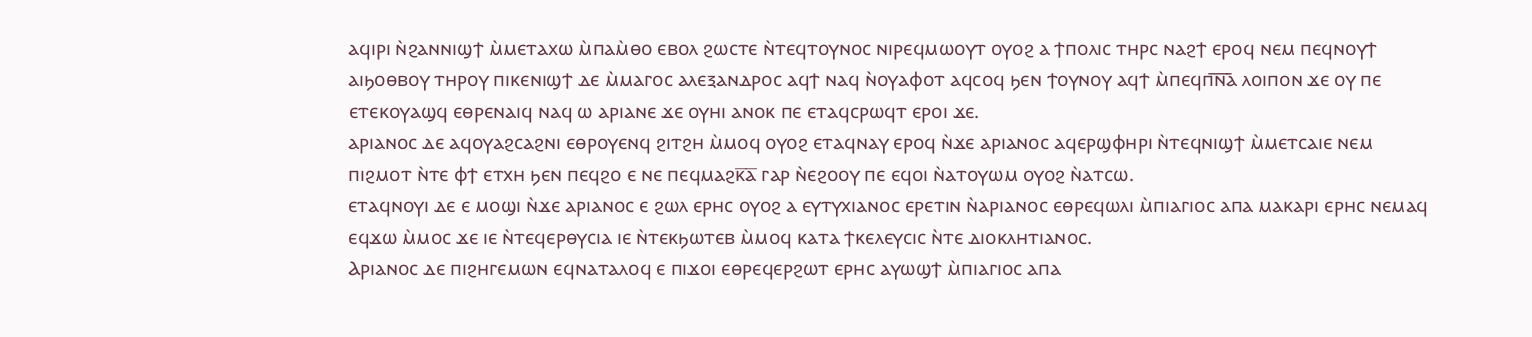ⲁϥⲓⲣⲓ ⲛ̀ϩⲁⲛⲛⲓϣϯ ⲙ̀ⲙⲉⲧⲁⲭⲱ ⲙ̀ⲡⲁⲙ̀ⲑⲟ ⲉⲃⲟⲗ ϩⲱⲥⲧⲉ ⲛ̀ⲧⲉϥⲧⲟⲩⲛⲟⲥ ⲛⲓⲣⲉϥⲙⲱⲟⲩⲧ ⲟⲩⲟϩ ⲁ ϯⲡⲟⲗⲓⲥ ⲧⲏⲣⲥ ⲛⲁϩϯ ⲉⲣⲟϥ ⲛⲉⲙ ⲡⲉϥⲛⲟⲩϯ ⲁⲓϧⲟⲑⲃⲟⲩ ⲧⲏⲣⲟⲩ ⲡⲓⲕⲉⲛⲓϣϯ ⲇⲉ ⲙ̀ⲙⲁⲅⲟⲥ ⲁⲗⲉⲝⲁⲛⲇⲣⲟⲥ ⲁϥϯ ⲛⲁϥ ⲛ̀ⲟⲩⲁⲫⲟⲧ ⲁϥⲥⲟϥ ϧⲉⲛ ϯⲟⲩⲛⲟⲩ ⲁϥϯ ⲙ̀ⲡⲉϥⲡ︤ⲛ︦ⲁ︥ ⲗⲟⲓⲡⲟⲛ ϫⲉ ⲟⲩ ⲡⲉ ⲉⲧⲉⲕⲟⲩⲁϣϥ ⲉⲑⲣⲉⲛⲁⲓϥ ⲛⲁϥ ⲱ ⲁⲣⲓⲁⲛⲉ ϫⲉ ⲟⲩⲏⲓ ⲁⲛⲟⲕ ⲡⲉ ⲉⲧⲁϥⲥⲣⲱϥⲧ ⲉⲣⲟⲓ ϫⲉ.
ⲁⲣⲓⲁⲛⲟⲥ ⲇⲉ ⲁϥⲟⲩⲁϩⲥⲁϩⲛⲓ ⲉⲑⲣⲟⲩⲉⲛϥ ϩⲓⲧϩⲏ ⲙ̀ⲙⲟϥ ⲟⲩⲟϩ ⲉⲧⲁϥⲛⲁⲩ ⲉⲣⲟϥ ⲛ̀ϫⲉ ⲁⲣⲓⲁⲛⲟⲥ ⲁϥⲉⲣϣⲫⲏⲣⲓ ⲛ̀ⲧⲉϥⲛⲓϣϯ ⲙ̀ⲙⲉⲧⲥⲁⲓⲉ ⲛⲉⲙ ⲡⲓϩⲙⲟⲧ ⲛ̀ⲧⲉ ⲫϯ ⲉⲧⲭⲏ ϧⲉⲛ ⲡⲉϥϩⲟ ⲉ ⲛⲉ ⲡⲉϥⲙⲁϩⲕ̅ⲁ̅ ⲅⲁⲣ ⲛ̀ⲉϩⲟⲟⲩ ⲡⲉ ⲉϥⲟⲓ ⲛ̀ⲁⲧⲟⲩⲱⲙ ⲟⲩⲟϩ ⲛ̀ⲁⲧⲥⲱ.
ⲉⲧⲁϥⲛⲟⲩⲓ ⲇⲉ ⲉ ⲙⲟϣⲓ ⲛ̀ϫⲉ ⲁⲣⲓⲁⲛⲟⲥ ⲉ ϩⲱⲗ ⲉⲣⲏⲥ ⲟⲩⲟϩ ⲁ ⲉⲩⲧⲩⲭⲓⲁⲛⲟⲥ ⲉⲣⲉⲧⲓⲛ ⲛ̀ⲁⲣⲓⲁⲛⲟⲥ ⲉⲑⲣⲉϥⲱⲗⲓ ⲙ̀ⲡⲓⲁⲅⲓⲟⲥ ⲁⲡⲁ ⲙⲁⲕⲁⲣⲓ ⲉⲣⲏⲥ ⲛⲉⲙⲁϥ ⲉϥϫⲱ ⲙ̀ⲙⲟⲥ ϫⲉ ⲓⲉ ⲛ̀ⲧⲉϥⲉⲣⲑⲩⲥⲓⲁ ⲓⲉ ⲛ̀ⲧⲉⲕϧⲱⲧⲉⲃ ⲙ̀ⲙⲟϥ ⲕⲁⲧⲁ ϯⲕⲉⲗⲉⲩⲥⲓⲥ ⲛ̀ⲧⲉ ⲇⲓⲟⲕⲗⲏⲧⲓⲁⲛⲟⲥ.
Ⲁⲣⲓⲁⲛⲟⲥ ⲇⲉ ⲡⲓϩⲏⲅⲉⲙⲱⲛ ⲉϥⲛⲁⲧⲁⲗⲟϥ ⲉ ⲡⲓϫⲟⲓ ⲉⲑⲣⲉϥⲉⲣϩⲱⲧ ⲉⲣⲏⲥ ⲁⲩⲱϣϯ ⲙ̀ⲡⲓⲁⲅⲓⲟⲥ ⲁⲡⲁ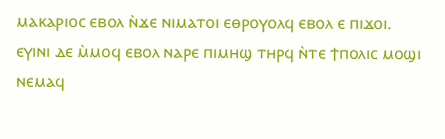ⲙⲁⲕⲁⲣⲓⲟⲥ ⲉⲃⲟⲗ ⲛ̀ϫⲉ ⲛⲓⲙⲁⲧⲟⲓ ⲉⲑⲣⲟⲩⲟⲗϥ ⲉⲃⲟⲗ ⲉ ⲡⲓϫⲟⲓ.
ⲉⲩⲓⲛⲓ ⲇⲉ ⲙ̀ⲙⲟϥ ⲉⲃⲟⲗ ⲛⲁⲣⲉ ⲡⲓⲙⲏϣ ⲧⲏⲣϥ ⲛ̀ⲧⲉ ϯⲡⲟⲗⲓⲥ ⲙⲟϣⲓ ⲛⲉⲙⲁϥ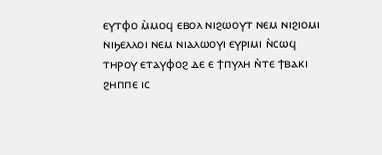ⲉⲩⲧⲫⲟ ⲙ̀ⲙⲟϥ ⲉⲃⲟⲗ ⲛⲓϩⲱⲟⲩⲧ ⲛⲉⲙ ⲛⲓϩⲓⲟⲙⲓ ⲛⲓϧⲉⲗⲗⲟⲓ ⲛⲉⲙ ⲛⲓⲁⲗⲱⲟⲩⲓ ⲉⲩⲣⲓⲙⲓ ⲛ̀ⲥⲱϥ ⲧⲏⲣⲟⲩ ⲉⲧⲁⲩⲫⲟϩ ⲇⲉ ⲉ ϯⲡⲩⲗⲏ ⲛ̀ⲧⲉ ϯⲃⲁⲕⲓ ϩⲏⲡⲡⲉ ⲓⲥ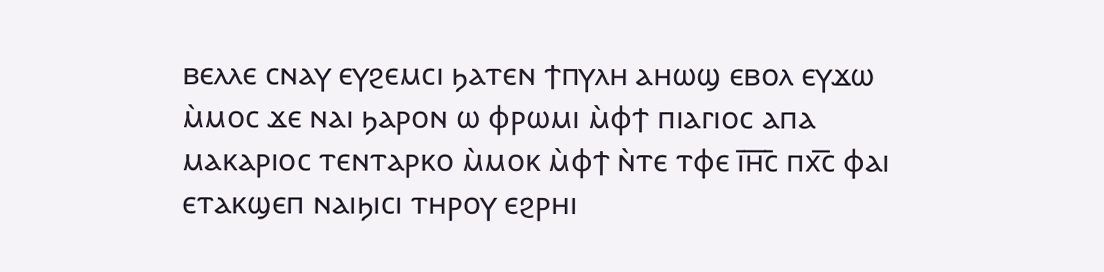ⲃⲉⲗⲗⲉ ⲥⲛⲁⲩ ⲉⲩϩⲉⲙⲥⲓ ϧⲁⲧⲉⲛ ϯⲡⲩⲗⲏ ⲁⲏⲱϣ ⲉⲃⲟⲗ ⲉⲩϫⲱ ⲙ̀ⲙⲟⲥ ϫⲉ ⲛⲁⲓ ϧⲁⲣⲟⲛ ⲱ ⲫⲣⲱⲙⲓ ⲙ̀ⲫϯ ⲡⲓⲁⲅⲓⲟⲥ ⲁⲡⲁ ⲙⲁⲕⲁⲣⲓⲟⲥ ⲧⲉⲛⲧⲁⲣⲕⲟ ⲙ̀ⲙⲟⲕ ⲙ̀ⲫϯ ⲛ̀ⲧⲉ ⲧⲫⲉ ⲓ︤ⲏ︦ⲥ︥ ⲡⲭ︤ⲥ︥ ⲫⲁⲓ ⲉⲧⲁⲕϣⲉⲡ ⲛⲁⲓϧⲓⲥⲓ ⲧⲏⲣⲟⲩ ⲉϩⲣⲏⲓ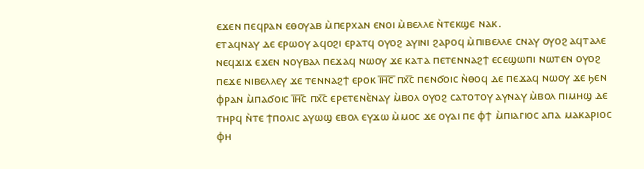ⲉϫⲉⲛ ⲡⲉϥⲣⲁⲛ ⲉⲑⲟⲩⲁⲃ ⲙ̀ⲡⲉⲣⲭⲁⲛ ⲉⲛⲟⲓ ⲙ̀ⲃⲉⲗⲗⲉ ⲛ̀ⲧⲉⲕϣⲉ ⲛⲁⲕ.
ⲉⲧⲁϥⲛⲁⲩ ⲇⲉ ⲉⲣⲱⲟⲩ ⲁϥⲟϩⲓ ⲉⲣⲁⲧϥ ⲟⲩⲟϩ ⲁⲩⲓⲛⲓ ϩⲁⲣⲟϥ ⲙ̀ⲡⲓⲃⲉⲗⲗⲉ ⲥⲛⲁⲩ ⲟⲩⲟϩ ⲁϥⲧⲁⲗⲉ ⲛⲉϥϫⲓϫ ⲉϫⲉⲛ ⲛⲟⲩⲃⲁⲗ ⲡⲉϫⲁϥ ⲛⲱⲟⲩ ϫⲉ ⲕⲁⲧⲁ ⲡⲉⲧⲉⲛⲛⲁϩϯ ⲉⲥⲉϣⲱⲡⲓ ⲛⲱⲧⲉⲛ ⲟⲩⲟϩ ⲡⲉϫⲉ ⲛⲓⲃⲉⲗⲗⲉⲩ ϫⲉ ⲧⲉⲛⲛⲁϩϯ ⲉⲣⲟⲕ ⲓ︤ⲏ︦ⲥ︦ ⲡⲭ︤ⲥ︥ ⲡⲉⲛϭⲟⲓⲥ ⲛ̀ⲑⲟϥ ⲇⲉ ⲡⲉϫⲁϥ ⲛⲱⲟⲩ ϫⲉ ϧⲉⲛ ⲫⲣⲁⲛ ⲙ̀ⲡⲁϭⲟⲓⲥ ⲓ︤ⲏ︦ⲥ︥ ⲡⲭ︤ⲥ︥ ⲉⲣⲉⲧⲉⲛⲉ̀ⲛⲁⲩ ⲙ̀ⲃⲟⲗ ⲟⲩⲟϩ ⲥⲁⲧⲟⲧⲟⲩ ⲁⲩⲛⲁⲩ ⲙ̀ⲃⲟⲗ ⲡⲓⲙⲏϣ ⲇⲉ ⲧⲏⲣϥ ⲛ̀ⲧⲉ ϯⲡⲟⲗⲓⲥ ⲁⲩⲱϣ ⲉⲃⲟⲗ ⲉⲩϫⲱ ⲙ̀ⲙⲟⲥ ϫⲉ ⲟⲩⲁⲓ ⲡⲉ ⲫϯ ⲙ̀ⲡⲓⲁⲅⲓⲟⲥ ⲁⲡⲁ ⲙⲁⲕⲁⲣⲓⲟⲥ ⲫⲏ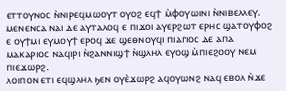ⲉⲧⲧⲟⲩⲛⲟⲥ ⲛ̀ⲛⲓⲣⲉϥⲙⲱⲟⲩⲧ ⲟⲩⲟϩ ⲉϥϯ ⲙ̀ⲫⲟⲩⲱⲓⲛⲓ ⲛ̀ⲛⲓⲃⲉⲗⲗⲉⲩ.
ⲙⲉⲛⲉⲛⲥⲁ ⲛⲁⲓ ⲇⲉ ⲁⲩⲧⲁⲗⲟϥ ⲉ ⲡⲓϫⲟⲓ ⲁⲩⲉⲣϩⲱⲧ ⲉⲣⲏⲥ ϣⲁⲧⲟⲩⲫⲟϩ ⲉ ⲟⲩϯⲙⲓ ⲉⲩⲙⲟⲩϯ ⲉⲣⲟϥ ϫⲉ ϣⲉⲑⲛⲟⲩϥⲓ ⲡⲓⲁⲅⲓⲟⲥ ⲇⲉ ⲁⲡⲁ ⲙⲁⲕⲁⲣⲓⲟⲥ ⲛⲁϥⲓⲣⲓ ⲛ̀ϩⲁⲛⲛⲓϣϯ ⲛ̀ϣⲗⲏⲗ ⲉⲩⲟϣ ⲙ̀ⲡⲓⲉϩⲟⲟⲩ ⲛⲉⲙ ⲡⲓⲉϫⲱⲣϩ.
ⲗⲟⲓⲡⲟⲛ ⲉⲧⲓ ⲉϥϣⲗⲏⲗ ϧⲉⲛ ⲟⲩⲉ̀ϫⲱⲣϩ ⲁϥⲟⲩⲱⲛϩ ⲛⲁϥ ⲉⲃⲟⲗ ⲛ̀ϫⲉ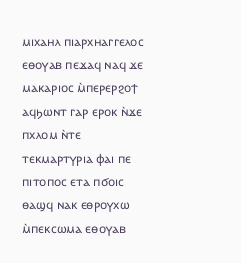ⲙⲓⲭⲁⲏⲗ ⲡⲓⲁⲣⲭⲏⲁⲅⲅⲉⲗⲟⲥ ⲉⲑⲟⲩⲁⲃ ⲡⲉϫⲁϥ ⲛⲁϥ ϫⲉ ⲙⲁⲕⲁⲣⲓⲟⲥ ⲙ̀ⲡⲉⲣⲉⲣϩⲟϯ ⲁϥϧⲱⲛⲧ ⲅⲁⲣ ⲉⲣⲟⲕ ⲛ̀ϫⲉ ⲡⲭⲗⲟⲙ ⲛ̀ⲧⲉ ⲧⲉⲕⲙⲁⲣⲧⲩⲣⲓⲁ ⲫⲁⲓ ⲡⲉ ⲡⲓⲧⲟⲡⲟⲥ ⲉⲧⲁ ⲡϭⲟⲓⲥ ⲑⲁϣϥ ⲛⲁⲕ ⲉⲑⲣⲟⲩⲭⲱ ⲙ̀ⲡⲉⲕⲥⲱⲙⲁ ⲉⲑⲟⲩⲁⲃ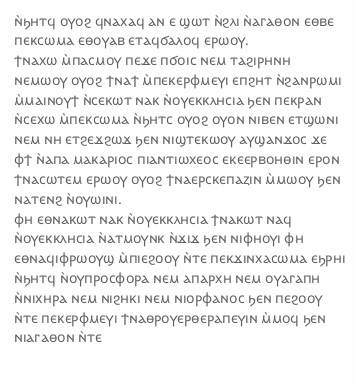ⲛ̀ϧⲏⲧϥ ⲟⲩⲟϩ ϥⲛⲁⲭⲁϥ ⲁⲛ ⲉ ϣⲱⲧ ⲛ̀ϩⲗⲓ ⲛ̀ⲁⲅⲁⲑⲟⲛ ⲉⲑⲃⲉ ⲡⲉⲕⲥⲱⲙⲁ ⲉⲑⲟⲩⲁⲃ ⲉⲧⲁϥϭⲁⲗⲟϥ ⲉⲣⲱⲟⲩ.
ϯⲛⲁⲭⲱ ⲙ̀ⲡⲁⲥⲙⲟⲩ ⲡⲉϫⲉ ⲡϭⲟⲓⲥ ⲛⲉⲙ ⲧⲁϩⲓⲣⲏⲛⲏ ⲛⲉⲙⲱⲟⲩ ⲟⲩⲟϩ ϯⲛⲁϯ ⲙ̀ⲡⲉⲕⲉⲣⲫⲙⲉⲩⲓ ⲉⲡϩⲏⲧ ⲛ̀ϩⲁⲛⲣⲱⲙⲓ ⲙ̀ⲙⲁⲓⲛⲟⲩϯ ⲛ̀ⲥⲉⲕⲱⲧ ⲛⲁⲕ ⲛ̀ⲟⲩⲉⲕⲕⲗⲏⲥⲓⲁ ϧⲉⲛ ⲡⲉⲕⲣⲁⲛ ⲛ̀ⲥⲉⲭⲱ ⲙ̀ⲡⲉⲕⲥⲱⲙⲁ ⲛ̀ϧⲏⲧⲥ ⲟⲩⲟϩ ⲟⲩⲟⲛ ⲛⲓⲃⲉⲛ ⲉⲧϣⲱⲛⲓ ⲛⲉⲙ ⲛⲏ ⲉⲧϩⲉϫϩⲱϫ ϧⲉⲛ ⲛⲓϣⲧⲉⲕⲱⲟⲩ ⲁⲩϣⲁⲛϫⲟⲥ ϫⲉ ⲫϯ ⲛ̀ⲁⲡⲁ ⲙⲁⲕⲁⲣⲓⲟⲥ ⲡⲓⲁⲛⲧⲓⲱⲭⲉⲟⲥ ⲉⲕⲉⲉⲣⲃⲟⲏⲑⲓⲛ ⲉⲣⲟⲛ ϯⲛⲁⲥⲱⲧⲉⲙ ⲉⲣⲱⲟⲩ ⲟⲩⲟϩ ϯⲛⲁⲉⲣⲥⲕⲉⲡⲁⲍⲓⲛ ⲙ̀ⲙⲱⲟⲩ ϧⲉⲛ ⲛⲁⲧⲉⲛϩ ⲛ̀ⲟⲩⲱⲓⲛⲓ.
ⲫⲏ ⲉⲑⲛⲁⲕⲱⲧ ⲛⲁⲕ ⲛ̀ⲟⲩⲉⲕⲕⲗⲏⲥⲓⲁ ϯⲛⲁⲕⲱⲧ ⲛⲁϥ ⲛ̀ⲟⲩⲉⲕⲕⲗⲏⲥⲓⲁ ⲛ̀ⲁⲧⲙⲟⲩⲛⲕ ⲛ̀ϫⲓϫ ϧⲉⲛ ⲛⲓⲫⲏⲟⲩⲓ ⲫⲏ ⲉⲑⲛⲁϥⲓⲫⲣⲱⲟⲩϣ ⲙ̀ⲡⲓⲉϩⲟⲟⲩ ⲛ̀ⲧⲉ ⲡⲉⲕϫⲓⲛⲭⲁⲥⲱⲙⲁ ⲉϧⲣⲏⲓ ⲛ̀ϧⲏⲧϥ ⲛ̀ⲟⲩⲡⲣⲟⲥⲫⲟⲣⲁ ⲛⲉⲙ ⲁⲡⲁⲣⲭⲏ ⲛⲉⲙ ⲟⲩⲁⲅⲁⲡⲏ ⲛ̀ⲛⲓⲭⲏⲣⲁ ⲛⲉⲙ ⲛⲓϩⲏⲕⲓ ⲛⲉⲙ ⲛⲓⲟⲣⲫⲁⲛⲟⲥ ϧⲉⲛ ⲡⲉϩⲟⲟⲩ ⲛ̀ⲧⲉ ⲡⲉⲕⲉⲣⲫⲙⲉⲩⲓ ϯⲛⲁⲑⲣⲟⲩⲉⲣⲑⲉⲣⲁⲡⲉⲩⲓⲛ ⲙ̀ⲙⲟϥ ϧⲉⲛ ⲛⲓⲁⲅⲁⲑⲟⲛ ⲛ̀ⲧⲉ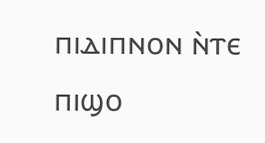ⲡⲓⲇⲓⲡⲛⲟⲛ ⲛ̀ⲧⲉ ⲡⲓϣⲟ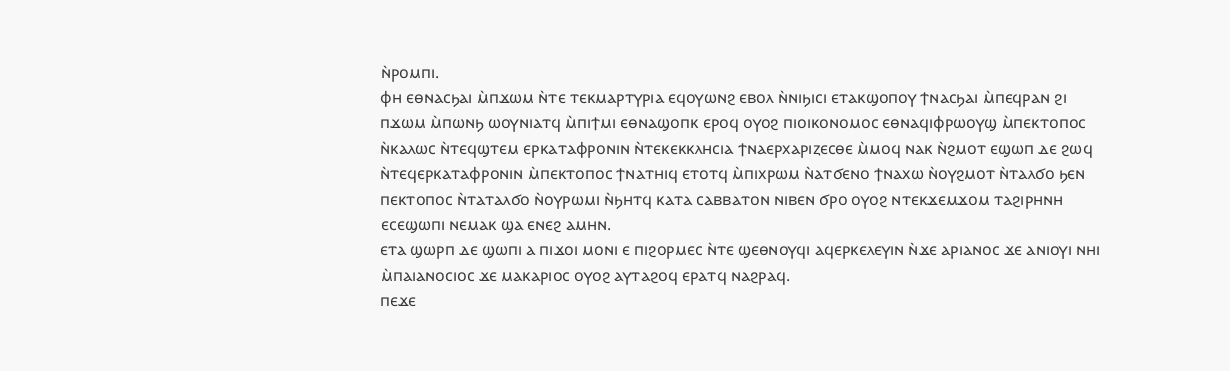ⲛ̀ⲣⲟⲙⲡⲓ.
ⲫⲏ ⲉⲑⲛⲁⲥϧⲁⲓ ⲙ̀ⲡϫⲱⲙ ⲛ̀ⲧⲉ ⲧⲉⲕⲙⲁⲣⲧⲩⲣⲓⲁ ⲉϥⲟⲩⲱⲛϩ ⲉⲃⲟⲗ ⲛ̀ⲛⲓϧⲓⲥⲓ ⲉⲧⲁⲕϣⲟⲡⲟⲩ ϯⲛⲁⲥϧⲁⲓ ⲙ̀ⲡⲉϥⲣⲁⲛ ϩⲓ ⲡϫⲱⲙ ⲙ̀ⲡⲱⲛϧ ⲱⲟⲩⲛⲓⲁⲧϥ ⲙ̀ⲡⲓϯⲙⲓ ⲉⲑⲛⲁϣⲟⲡⲕ ⲉⲣⲟϥ ⲟⲩⲟϩ ⲡⲓⲟⲓⲕⲟⲛⲟⲙⲟⲥ ⲉⲑⲛⲁϥⲓⲫⲣⲱⲟⲩϣ ⲙ̀ⲡⲉⲕⲧⲟⲡⲟⲥ ⲛ̀ⲕⲁⲗⲱⲥ ⲛ̀ⲧⲉϥϣⲧⲉⲙ ⲉⲣⲕⲁⲧⲁⲫⲣⲟⲛⲓⲛ ⲛ̀ⲧⲉⲕⲉⲕⲕⲗⲏⲥⲓⲁ ϯⲛⲁⲉⲣⲭⲁⲣⲓⲍⲉⲥⲑⲉ ⲙ̀ⲙⲟϥ ⲛⲁⲕ ⲛ̀ϩⲙⲟⲧ ⲉϣⲱⲡ ⲇⲉ ϩⲱϥ ⲛ̀ⲧⲉϥⲉⲣⲕⲁⲧⲁⲫⲣⲟⲛⲓⲛ ⲙ̀ⲡⲉⲕⲧⲟⲡⲟⲥ ϯⲛⲁⲧⲏⲓϥ ⲉⲧⲟⲧϥ ⲙ̀ⲡⲓⲭⲣⲱⲙ ⲛ̀ⲁⲧϭⲉⲛⲟ ϯⲛⲁⲭⲱ ⲛ̀ⲟⲩϩⲙⲟⲧ ⲛ̀ⲧⲁⲗϭⲟ ϧⲉⲛ ⲡⲉⲕⲧⲟⲡⲟⲥ ⲛ̀ⲧⲁⲧⲁⲗϭⲟ ⲛ̀ⲟⲩⲣⲱⲙⲓ ⲛ̀ϧⲏⲧϥ ⲕⲁⲧⲁ ⲥⲁⲃⲃⲁⲧⲟⲛ ⲛⲓⲃⲉⲛ ϭⲣⲟ ⲟⲩⲟϩ ⲛⲧⲉⲕϫⲉⲙϫⲟⲙ ⲧⲁϩⲓⲣⲏⲛⲏ ⲉⲥⲉϣⲱⲡⲓ ⲛⲉⲙⲁⲕ ϣⲁ ⲉⲛⲉϩ ⲁⲙⲏⲛ.
ⲉⲧⲁ ϣⲱⲣⲡ ⲇⲉ ϣⲱⲡⲓ ⲁ ⲡⲓϫⲟⲓ ⲙⲟⲛⲓ ⲉ ⲡⲓϩⲟⲣⲙⲉⲥ ⲛ̀ⲧⲉ ϣⲉⲑⲛⲟⲩϥⲓ ⲁϥⲉⲣⲕⲉⲗⲉⲩⲓⲛ ⲛ̀ϫⲉ ⲁⲣⲓⲁⲛⲟⲥ ϫⲉ ⲁⲛⲓⲟⲩⲓ ⲛⲏⲓ ⲙ̀ⲡⲁⲓⲁⲛⲟⲥⲓⲟⲥ ϫⲉ ⲙⲁⲕⲁⲣⲓⲟⲥ ⲟⲩⲟϩ ⲁⲩⲧⲁϩⲟϥ ⲉⲣⲁⲧϥ ⲛⲁϩⲣⲁϥ.
ⲡⲉϫⲉ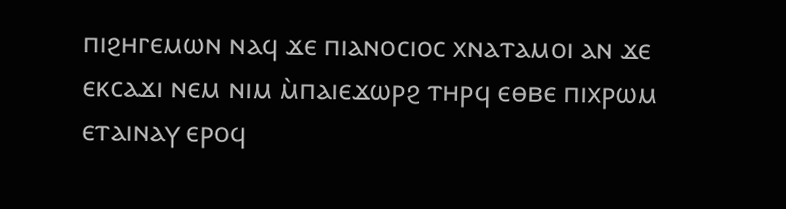ⲡⲓϩⲏⲅⲉⲙⲱⲛ ⲛⲁϥ ϫⲉ ⲡⲓⲁⲛⲟⲥⲓⲟⲥ ⲭⲛⲁⲧⲁⲙⲟⲓ ⲁⲛ ϫⲉ ⲉⲕⲥⲁϫⲓ ⲛⲉⲙ ⲛⲓⲙ ⲙ̀ⲡⲁⲓⲉϫⲱⲣϩ ⲧⲏⲣϥ ⲉⲑⲃⲉ ⲡⲓⲭⲣⲱⲙ ⲉⲧⲁⲓⲛⲁⲩ ⲉⲣⲟϥ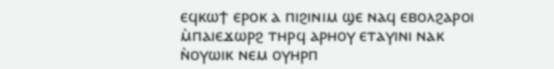ⲉϥⲕⲱϯ ⲉⲣⲟⲕ ⲁ ⲡⲓϩⲓⲛⲓⲙ ϣⲉ ⲛⲁϥ ⲉⲃⲟⲗϩⲁⲣⲟⲓ ⲙ̀ⲡⲁⲓⲉϫⲱⲣϩ ⲧⲏⲣϥ ⲁⲣⲏⲟⲩ ⲉⲧⲁⲩⲓⲛⲓ ⲛⲁⲕ ⲛ̀ⲟⲩⲱⲓⲕ ⲛⲉⲙ ⲟⲩⲏⲣⲡ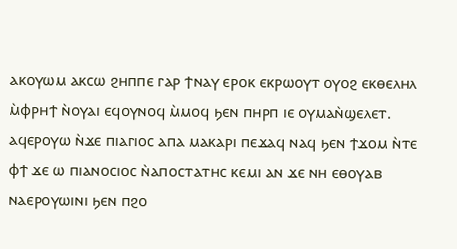ⲁⲕⲟⲩⲱⲙ ⲁⲕⲥⲱ ϩⲏⲡⲡⲉ ⲅⲁⲣ ϯⲛⲁⲩ ⲉⲣⲟⲕ ⲉⲕⲣⲱⲟⲩⲧ ⲟⲩⲟϩ ⲉⲕⲑⲉⲗⲏⲗ ⲙ̀ⲫⲣⲏϯ ⲛ̀ⲟⲩⲁⲓ ⲉϥⲟⲩⲛⲟϥ ⲙ̀ⲙⲟϥ ϧⲉⲛ ⲡⲏⲣⲡ ⲓⲉ ⲟⲩⲙⲁⲛ̀ϣⲉⲗⲉⲧ.
ⲁϥⲉⲣⲟⲩⲱ ⲛ̀ϫⲉ ⲡⲓⲁⲅⲓⲟⲥ ⲁⲡⲁ ⲙⲁⲕⲁⲣⲓ ⲡⲉϫⲁϥ ⲛⲁϥ ϧⲉⲛ ϯϫⲟⲙ ⲛ̀ⲧⲉ ⲫϯ ϫⲉ ⲱ ⲡⲓⲁⲛⲟⲥⲓⲟⲥ ⲛ̀ⲁⲡⲟⲥⲧⲁⲧⲏⲥ ⲕⲉⲙⲓ ⲁⲛ ϫⲉ ⲛⲏ ⲉⲑⲟⲩⲁⲃ ⲛⲁⲉⲣⲟⲩⲱⲓⲛⲓ ϧⲉⲛ ⲡϩⲟ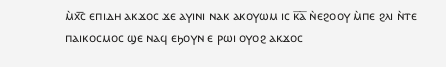ⲙ̀ⲭ︤ⲥ︥ ⲉⲡⲓⲇⲏ ⲁⲕϫⲟⲥ ϫⲉ ⲁⲩⲓⲛⲓ ⲛⲁⲕ ⲁⲕⲟⲩⲱⲙ ⲓⲥ ⲕ̅ⲁ̅ ⲛ̀ⲉϩⲟⲟⲩ ⲙ̀ⲡⲉ ϩⲗⲓ ⲛ̀ⲧⲉ ⲡⲁⲓⲕⲟⲥⲙⲟⲥ ϣⲉ ⲛⲁϥ ⲉϧⲟⲩⲛ ⲉ ⲣⲱⲓ ⲟⲩⲟϩ ⲁⲕϫⲟⲥ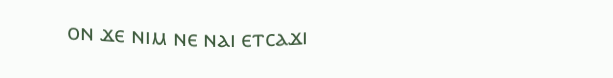ⲟⲛ ϫⲉ ⲛⲓⲙ ⲛⲉ ⲛⲁⲓ ⲉⲧⲥⲁϫⲓ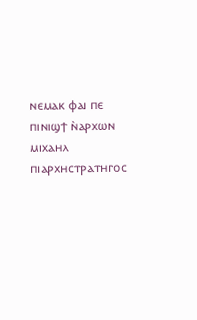ⲛⲉⲙⲁⲕ ⲫⲁⲓ ⲡⲉ ⲡⲓⲛⲓϣϯ ⲛ̀ⲁⲣⲭⲱⲛ ⲙⲓⲭⲁⲏⲗ ⲡⲓⲁⲣⲭⲏⲥⲧⲣⲁⲧⲏⲅⲟⲥ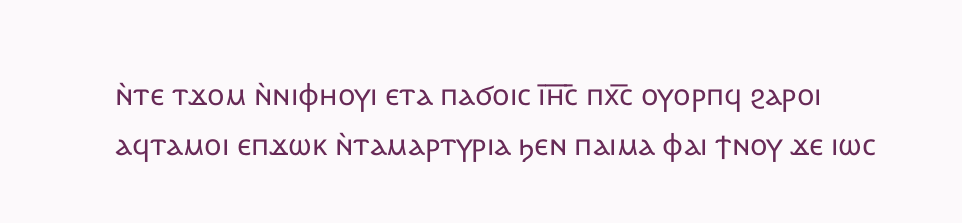ⲛ̀ⲧⲉ ⲧϫⲟⲙ ⲛ̀ⲛⲓⲫⲏⲟⲩⲓ ⲉⲧⲁ ⲡⲁϭⲟⲓⲥ ⲓ︤ⲏ︦ⲥ︥ ⲡⲭ︤ⲥ︥ ⲟⲩⲟⲣⲡϥ ϩⲁⲣⲟⲓ ⲁϥⲧⲁⲙⲟⲓ ⲉⲡϫⲱⲕ ⲛ̀ⲧⲁⲙⲁⲣⲧⲩⲣⲓⲁ ϧⲉⲛ ⲡⲁⲓⲙⲁ ⲫⲁⲓ ϯⲛⲟⲩ ϫⲉ ⲓⲱⲥ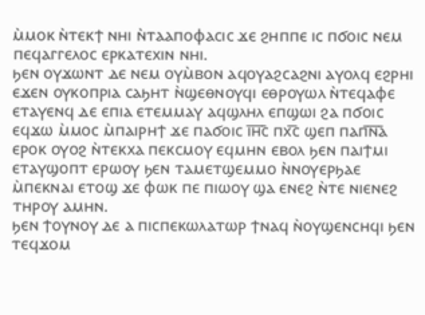ⲙ̀ⲙⲟⲕ ⲛ̀ⲧⲉⲕϯ ⲛⲏⲓ ⲛ̀ⲧⲁⲁⲡⲟⲫⲁⲥⲓⲥ ϫⲉ ϩⲏⲡⲡⲉ ⲓⲥ ⲡϭⲟⲓⲥ ⲛⲉⲙ ⲡⲉϥⲁⲅⲅⲉⲗⲟⲥ ⲉⲣⲕⲁⲧⲉⲭⲓⲛ ⲛⲏⲓ.
ϧⲉⲛ ⲟⲩϫⲱⲛⲧ ⲇⲉ ⲛⲉⲙ ⲟⲩⲙ̀ⲃⲟⲛ ⲁϥⲟⲩⲁϩⲥⲁϩⲛⲓ ⲁⲩⲟⲗϥ ⲉϩⲣⲏⲓ ⲉϫⲉⲛ ⲟⲩⲕⲟⲡⲣⲓⲁ ⲥⲁϧⲏⲧ ⲛ̀ϣⲉⲑⲛⲟⲩϥⲓ ⲉⲑⲣⲟⲩⲱⲗ ⲛ̀ⲧⲉϥⲁⲫⲉ ⲉⲧⲁⲩⲉⲛϥ ⲇⲉ ⲉⲡⲓⲁ ⲉⲧⲉⲙⲙⲁⲩ ⲁϥϣⲗⲏⲗ ⲉⲡϣⲱⲓ ϩⲁ ⲡϭⲟⲓⲥ ⲉϥϫⲱ ⲙ̀ⲙⲟⲥ ⲙ̀ⲡⲁⲓⲣⲏϯ ϫⲉ ⲡⲁϭⲟⲓⲥ ⲓ︤ⲏ︦ⲥ︥ ⲡⲭ︤ⲥ︥ ϣⲉⲡ ⲡⲁⲡ︤ⲛ︦ⲁ︥ ⲉⲣⲟⲕ ⲟⲩⲟϩ ⲛ̀ⲧⲉⲕⲭⲁ ⲡⲉⲕⲥⲙⲟⲩ ⲉϥⲙⲏⲛ ⲉⲃⲟⲗ ϧⲉⲛ ⲡⲁⲓϯⲙⲓ ⲉⲧⲁⲩϣⲟⲡⲧ ⲉⲣⲱⲟⲩ ϧⲉⲛ ⲧⲁⲙⲉⲧϣⲉⲙⲙⲟ ⲛ̀ⲛⲟⲩⲉⲣϧⲁⲉ ⲙ̀ⲡⲉⲕⲛⲁⲓ ⲉⲧⲟϣ ϫⲉ ⲫⲱⲕ ⲡⲉ ⲡⲓⲱⲟⲩ ϣⲁ ⲉⲛⲉϩ ⲛ̀ⲧⲉ ⲛⲓⲉⲛⲉϩ ⲧⲏⲣⲟⲩ ⲁⲙⲏⲛ.
ϧⲉⲛ ϯⲟⲩⲛⲟⲩ ⲇⲉ ⲁ ⲡⲓⲥⲡⲉⲕⲱⲗⲁⲧⲱⲣ ϯⲛⲁϥ ⲛ̀ⲟⲩϣⲉⲛⲥⲏϥⲓ ϧⲉⲛ ⲧⲉϥϫⲟⲙ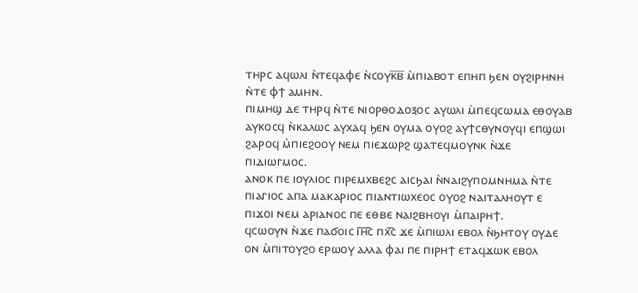ⲧⲏⲣⲥ ⲁϥⲱⲗⲓ ⲛ̀ⲧⲉϥⲁⲫⲉ ⲛ̀ⲥⲟⲩⲕ̅ⲃ̅ ⲙ̀ⲡⲓⲁⲃⲟⲧ ⲉⲡⲏⲡ ϧⲉⲛ ⲟⲩϩⲓⲣⲏⲛⲏ ⲛ̀ⲧⲉ ⲫϯ ⲁⲙⲏⲛ.
ⲡⲓⲙⲏϣ ⲇⲉ ⲧⲏⲣϥ ⲛ̀ⲧⲉ ⲛⲓⲟⲣⲑⲟⲇⲟⲝⲟⲥ ⲁⲩⲱⲗⲓ ⲙ̀ⲡⲉϥⲥⲱⲙⲁ ⲉⲑⲟⲩⲁⲃ ⲁⲩⲕⲟⲥϥ ⲛ̀ⲕⲁⲗⲱⲥ ⲁⲩⲭⲁϥ ϧⲉⲛ ⲟⲩⲙⲁ ⲟⲩⲟϩ ⲁⲩϯⲥⲑⲩⲛⲟⲩϥⲓ ⲉⲡϣⲱⲓ ϩⲁⲣⲟϥ ⲙ̀ⲡⲓⲉϩⲟⲟⲩ ⲛⲉⲙ ⲡⲓⲉϫⲱⲣϩ ϣⲁⲧⲉϥⲙⲟⲩⲛⲕ ⲛ̀ϫⲉ ⲡⲓⲇⲓⲱⲅⲙⲟⲥ.
ⲁⲛⲟⲕ ⲡⲉ ⲓⲟⲩⲗⲓⲟⲥ ⲡⲓⲣⲉⲙⲭⲃⲉϩⲥ ⲁⲓⲥϧⲁⲓ ⲛ̀ⲛⲁⲓϩⲩⲡⲟⲙⲛⲏⲙⲁ ⲛ̀ⲧⲉ ⲡⲓⲁⲅⲓⲟⲥ ⲁⲡⲁ ⲙⲁⲕⲁⲣⲓⲟⲥ ⲡⲓⲁⲛⲧⲓⲱⲭⲉⲟⲥ ⲟⲩⲟϩ ⲛⲁⲓⲧⲁⲗⲏⲟⲩⲧ ⲉ ⲡⲓϫⲟⲓ ⲛⲉⲙ ⲁⲣⲓⲁⲛⲟⲥ ⲡⲉ ⲉⲑⲃⲉ ⲛⲁⲓϩⲃⲏⲟⲩⲓ ⲙ̀ⲡⲁⲓⲣⲏϯ.
ϥⲥⲱⲟⲩⲛ ⲛ̀ϫⲉ ⲡⲁϭⲟⲓⲥ ⲓ︤ⲏ︦ⲥ︥ ⲡⲭ︤ⲥ︥ ϫⲉ ⲙ̀ⲡⲓⲱⲗⲓ ⲉⲃⲟⲗ ⲛ̀ϧⲏⲧⲟⲩ ⲟⲩⲇⲉ ⲟⲛ ⲙ̀ⲡⲓⲧⲟⲩϩⲟ ⲉⲣⲱⲟⲩ ⲁⲗⲗⲁ ⲫⲁⲓ ⲡⲉ ⲡⲓⲣⲏϯ ⲉⲧⲁϥϫⲱⲕ ⲉⲃⲟⲗ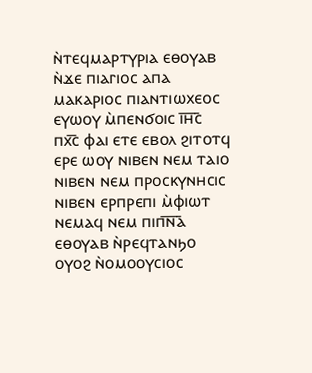ⲛ̀ⲧⲉϥⲙⲁⲣⲧⲩⲣⲓⲁ ⲉⲑⲟⲩⲁⲃ ⲛ̀ϫⲉ ⲡⲓⲁⲅⲓⲟⲥ ⲁⲡⲁ ⲙⲁⲕⲁⲣⲓⲟⲥ ⲡⲓⲁⲛⲧⲓⲱⲭⲉⲟⲥ ⲉⲩⲱⲟⲩ ⲙ̀ⲡⲉⲛϭⲟⲓⲥ ⲓ︤ⲏ︦ⲥ︥ ⲡⲭ︤ⲥ︥ ⲫⲁⲓ ⲉⲧⲉ ⲉⲃⲟⲗ ϩⲓⲧⲟⲧϥ ⲉⲣⲉ ⲱⲟⲩ ⲛⲓⲃⲉⲛ ⲛⲉⲙ ⲧⲁⲓⲟ ⲛⲓⲃⲉⲛ ⲛⲉⲙ ⲡⲣⲟⲥⲕⲩⲛⲏⲥⲓⲥ ⲛⲓⲃⲉⲛ ⲉⲣⲡⲣⲉⲡⲓ ⲙ̀ⲫⲓⲱⲧ ⲛⲉⲙⲁϥ ⲛⲉⲙ ⲡⲓⲡ︤ⲛ︦ⲁ︥ ⲉⲑⲟⲩⲁⲃ ⲛ̀ⲣⲉϥⲧⲁⲛϧⲟ ⲟⲩⲟϩ ⲛ̀ⲟⲙⲟⲟⲩⲥⲓⲟⲥ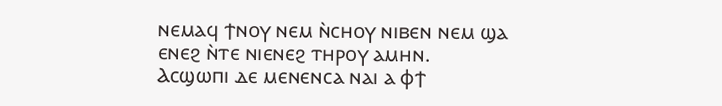ⲛⲉⲙⲁϥ ϯⲛⲟⲩ ⲛⲉⲙ ⲛ̀ⲥⲏⲟⲩ ⲛⲓⲃⲉⲛ ⲛⲉⲙ ϣⲁ ⲉⲛⲉϩ ⲛ̀ⲧⲉ ⲛⲓⲉⲛⲉϩ ⲧⲏⲣⲟⲩ ⲁⲙⲏⲛ.
Ⲁⲥϣⲱⲡⲓ ⲇⲉ ⲙⲉⲛⲉⲛⲥⲁ ⲛⲁⲓ ⲁ ⲫϯ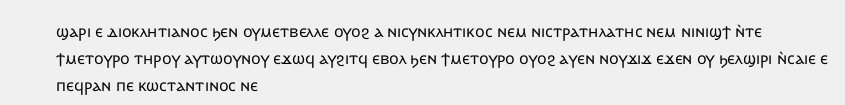ϣⲁⲣⲓ ⲉ ⲇⲓⲟⲕⲗⲏⲧⲓⲁⲛⲟⲥ ϧⲉⲛ ⲟⲩⲙⲉⲧⲃⲉⲗⲗⲉ ⲟⲩⲟϩ ⲁ ⲛⲓⲥⲩⲛⲕⲗⲏⲧⲓⲕⲟⲥ ⲛⲉⲙ ⲛⲓⲥⲧⲣⲁⲧⲏⲗⲁⲧⲏⲥ ⲛⲉⲙ ⲛⲓⲛⲓϣϯ ⲛ̀ⲧⲉ ϯⲙⲉⲧⲟⲩⲣⲟ ⲧⲏⲣⲟⲩ ⲁⲩⲧⲱⲟⲩⲛⲟⲩ ⲉϫⲱϥ ⲁⲩϩⲓⲧϥ ⲉⲃⲟⲗ ϧⲉⲛ ϯⲙⲉⲧⲟⲩⲣⲟ ⲟⲩⲟϩ ⲁⲩⲉⲛ ⲛⲟⲩϫⲓϫ ⲉϫⲉⲛ ⲟⲩ ϧⲉⲗϣⲓⲣⲓ ⲛ̀ⲥⲁⲓⲉ ⲉ ⲡⲉϥⲣⲁⲛ ⲡⲉ ⲕⲱⲥⲧⲁⲛⲧⲓⲛⲟⲥ ⲛⲉ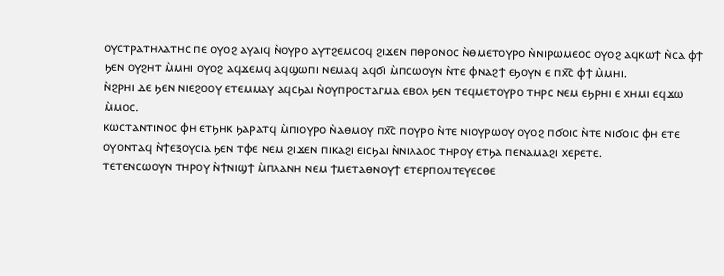ⲟⲩⲥⲧⲣⲁⲧⲏⲗⲁⲧⲏⲥ ⲡⲉ ⲟⲩⲟϩ ⲁⲩⲁⲓϥ ⲛ̀ⲟⲩⲣⲟ ⲁⲩⲧϩⲉⲙⲥⲟϥ ϩⲓϫⲉⲛ ⲡⲑⲣⲟⲛⲟⲥ ⲛ̀ⲑⲙⲉⲧⲟⲩⲣⲟ ⲛ̀ⲛⲓⲣⲱⲙⲉⲟⲥ ⲟⲩⲟϩ ⲁϥⲕⲱϯ ⲛ̀ⲥⲁ ⲫϯ ϧⲉⲛ ⲟⲩϩⲏⲧ ⲙ̀ⲙⲏⲓ ⲟⲩⲟϩ ⲁϥϫⲉⲙϥ ⲁϥϣⲱⲡⲓ ⲛⲉⲙⲁϥ ⲁϥϭⲓ ⲙ̀ⲡⲥⲱⲟⲩⲛ ⲛ̀ⲧⲉ ⲫⲛⲁϩϯ ⲉϧⲟⲩⲛ ⲉ ⲡⲭ︤ⲥ︥ ⲫϯ ⲙ̀ⲙⲏⲓ.
ⲛ̀ϩⲣⲏⲓ ⲇⲉ ϧⲉⲛ ⲛⲓⲉϩⲟⲟⲩ ⲉⲧⲉⲙⲙⲁⲩ ⲁϥⲥϧⲁⲓ ⲛ̀ⲟⲩⲡⲣⲟⲥⲧⲁⲅⲙⲁ ⲉⲃⲟⲗ ϧⲉⲛ ⲧⲉϥⲙⲉⲧⲟⲩⲣⲟ ⲧⲏⲣⲥ ⲛⲉⲙ ⲉϧⲣⲏⲓ ⲉ ⲭⲏⲙⲓ ⲉϥϫⲱ ⲙ̀ⲙⲟⲥ.
ⲕⲱⲥⲧⲁⲛⲧⲓⲛⲟⲥ ⲫⲏ ⲉⲧϧⲏⲕ ϧⲁⲣⲁⲧϥ ⲙ̀ⲡⲓⲟⲩⲣⲟ ⲛ̀ⲁⲑⲙⲟⲩ ⲡⲭ︤ⲥ︥ ⲡⲟⲩⲣⲟ ⲛ̀ⲧⲉ ⲛⲓⲟⲩⲣⲱⲟⲩ ⲟⲩⲟϩ ⲡϭⲟⲓⲥ ⲛ̀ⲧⲉ ⲛⲓϭⲟⲓⲥ ⲫⲏ ⲉⲧⲉ ⲟⲩⲟⲛⲧⲁϥ ⲛ̀ϯⲉⲝⲟⲩⲥⲓⲁ ϧⲉⲛ ⲧⲫⲉ ⲛⲉⲙ ϩⲓϫⲉⲛ ⲡⲓⲕⲁϩⲓ ⲉⲓⲥϧⲁⲓ ⲛ̀ⲛⲓⲗⲁⲟⲥ ⲧⲏⲣⲟⲩ ⲉⲧϧⲁ ⲡⲉⲛⲁⲙⲁϩⲓ ⲭⲉⲣⲉⲧⲉ.
ⲧⲉⲧⲉⲛⲥⲱⲟⲩⲛ ⲧⲏⲣⲟⲩ ⲛ̀ϯⲛⲓϣϯ ⲙ̀ⲡⲗⲁⲛⲏ ⲛⲉⲙ ϯⲙⲉⲧⲁⲑⲛⲟⲩϯ ⲉⲧⲉⲣⲡⲟⲗⲓⲧⲉⲩⲉⲥⲑⲉ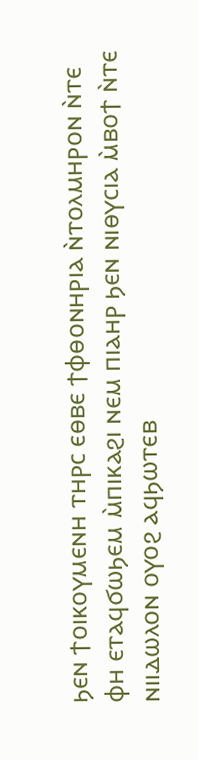ϧⲉⲛ ϯⲟⲓⲕⲟⲩⲙⲉⲛⲏ ⲧⲏⲣⲥ ⲉⲑⲃⲉ ϯⲫⲑⲟⲛⲏⲣⲓⲁ ⲛ̀ⲧⲟⲗⲙⲏⲣⲟⲛ ⲛ̀ⲧⲉ ⲫⲏ ⲉⲧⲁϥϭⲱϧⲉⲙ ⲙ̀ⲡⲓⲕⲁϩⲓ ⲛⲉⲙ ⲡⲓⲁⲏⲣ ϧⲉⲛ ⲛⲓⲑⲩⲥⲓⲁ ⲙ̀ⲃⲟϯ ⲛ̀ⲧⲉ ⲛⲓⲓⲇⲱⲗⲟⲛ ⲟⲩⲟϩ ⲁϥϧⲱⲧⲉⲃ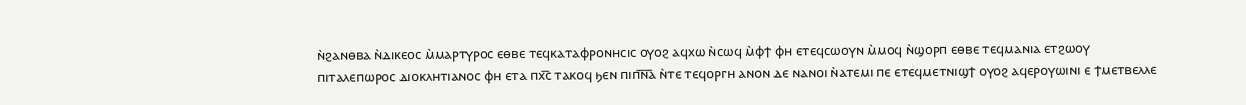ⲛ̀ϩⲁⲛⲑⲃⲁ ⲛ̀ⲇⲓⲕⲉⲟⲥ ⲙ̀ⲙⲁⲣⲧⲩⲣⲟⲥ ⲉⲑⲃⲉ ⲧⲉϥⲕⲁⲧⲁⲫⲣⲟⲛⲏⲥⲓⲥ ⲟⲩⲟϩ ⲁϥⲭⲱ ⲛ̀ⲥⲱϥ ⲙ̀ⲫϯ ⲫⲏ ⲉⲧⲉϥⲥⲱⲟⲩⲛ ⲙ̀ⲙⲟϥ ⲛ̀ϣⲟⲣⲡ ⲉⲑⲃⲉ ⲧⲉϥⲙⲁⲛⲓⲁ ⲉⲧϩⲱⲟⲩ ⲡⲓⲧⲁⲗⲉⲡⲱⲣⲟⲥ ⲇⲓⲟⲕⲗⲏⲧⲓⲁⲛⲟⲥ ⲫⲏ ⲉⲧⲁ ⲡⲭ︤ⲥ︥ ⲧⲁⲕⲟϥ ϧⲉⲛ ⲡⲓⲡ︤ⲛ︦ⲁ︥ ⲛ̀ⲧⲉ ⲧⲉϥⲟⲣⲅⲏ ⲁⲛⲟⲛ ⲇⲉ ⲛⲁⲛⲟⲓ ⲛ̀ⲁⲧⲉⲙⲓ ⲡⲉ ⲉⲧⲉϥⲙⲉⲧⲛⲓϣϯ ⲟⲩⲟϩ ⲁϥⲉⲣⲟⲩⲱⲓⲛⲓ ⲉ ϯⲙⲉⲧⲃⲉⲗⲗⲉ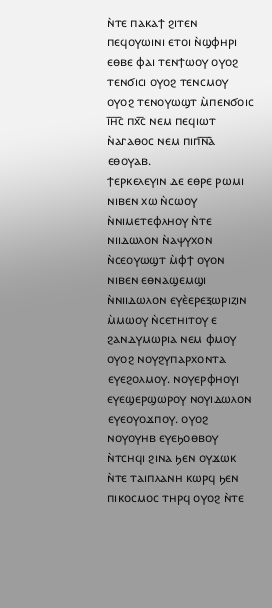ⲛ̀ⲧⲉ ⲡⲁⲕⲁϯ ϩⲓⲧⲉⲛ ⲡⲉϥⲟⲩⲱⲓⲛⲓ ⲉⲧⲟⲓ ⲛ̀ϣⲫⲏⲣⲓ ⲉⲑⲃⲉ ⲫⲁⲓ ⲧⲉⲛϯⲱⲟⲩ ⲟⲩⲟϩ ⲧⲉⲛϭⲓⲥⲓ ⲟⲩⲟϩ ⲧⲉⲛⲥⲙⲟⲩ ⲟⲩⲟϩ ⲧⲉⲛⲟⲩⲱϣⲧ ⲙ̀ⲡⲉⲛϭⲟⲓⲥ ⲓ︤ⲏ︦ⲥ︥ ⲡⲭ︤ⲥ︥ ⲛⲉⲙ ⲡⲉϥⲓⲱⲧ ⲛ̀ⲁⲅⲁⲑⲟⲥ ⲛⲉⲙ ⲡⲓⲡ︤ⲛ︦ⲁ︥ ⲉⲑⲟⲩⲁⲃ.
ϯⲉⲣⲕⲉⲗⲉⲩⲓⲛ ⲇⲉ ⲉⲑⲣⲉ ⲣⲱⲙⲓ ⲛⲓⲃⲉⲛ ⲭⲱ ⲛ̀ⲥⲱⲟⲩ ⲛ̀ⲛⲓⲙⲉⲧⲉⲫⲗⲏⲟⲩ ⲛ̀ⲧⲉ ⲛⲓⲓⲇⲱⲗⲟⲛ ⲛ̀ⲁⲯⲩⲭⲟⲛ ⲛ̀ⲥⲉⲟⲩⲱϣⲧ ⲙ̀ⲫϯ ⲟⲩⲟⲛ ⲛⲓⲃⲉⲛ ⲉⲑⲛⲁϣⲉⲙϣⲓ ⲛ̀ⲛⲓⲓⲇⲱⲗⲟⲛ ⲉⲩⲉ̀ⲉⲣⲉⲝⲱⲣⲓⲍⲓⲛ ⲙ̀ⲙⲱⲟⲩ ⲛ̀ⲥⲉⲧⲏⲓⲧⲟⲩ ⲉ ϩⲁⲛⲇⲩⲙⲱⲣⲓⲁ ⲛⲉⲙ ⲫⲙⲟⲩ ⲟⲩⲟϩ ⲛⲟⲩϩⲩⲡⲁⲣⲭⲟⲛⲧⲁ ⲉⲩⲉϩⲟⲗⲙⲟⲩ. ⲛⲟⲩⲉⲣⲫⲏⲟⲩⲓ ⲉⲩⲉϣⲉⲣϣⲱⲣⲟⲩ ⲛⲟⲩⲓⲇⲱⲗⲟⲛ ⲉⲩⲉⲟⲩⲟϫⲡⲟⲩ. ⲟⲩⲟϩ ⲛⲟⲩⲟⲩⲏⲃ ⲉⲩⲉϧⲟⲑⲃⲟⲩ ⲛ̀ⲧⲥⲏϥⲓ ϩⲓⲛⲁ ϧⲉⲛ ⲟⲩϫⲱⲕ ⲛ̀ⲧⲉ ⲧⲁⲓⲡⲗⲁⲛⲏ ⲕⲱⲣϥ ϧⲉⲛ ⲡⲓⲕⲟⲥⲙⲟⲥ ⲧⲏⲣϥ ⲟⲩⲟϩ ⲛ̀ⲧⲉ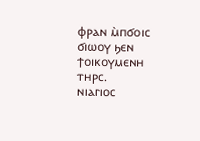ⲫⲣⲁⲛ ⲙ̀ⲡϭⲟⲓⲥ ϭⲓⲱⲟⲩ ϧⲉⲛ ϯⲟⲓⲕⲟⲩⲙⲉⲛⲏ ⲧⲏⲣⲥ.
ⲛⲓⲁⲅⲓⲟⲥ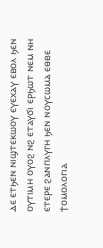ⲇⲉ ⲉⲧϧⲉⲛ ⲛⲓϣⲧⲉⲕⲱⲟⲩ ⲉⲩⲉⲭⲁⲩ ⲉⲃⲟⲗ ϧⲉⲛ ⲟⲩⲧⲓⲙⲏ ⲟⲩⲟϩ ⲛϩ ⲉⲧⲁⲩϭⲓ ⲉⲣϧⲱⲧ ⲛⲉⲙ ⲛⲏ ⲉⲧⲉⲣⲉ ϩⲁⲛⲡⲗⲩⲅⲏ ϧⲉⲛ ⲛⲟⲩⲥⲱⲙⲁ ⲉⲑⲃⲉ ϯⲟⲙⲟⲗⲟⲅⲓⲁ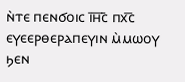ⲛ̀ⲧⲉ ⲡⲉⲛϭⲟⲓⲥ ⲓ︤ⲏ︦ⲥ︥ ⲡⲭ︤ⲥ︥ ⲉⲩⲉⲉⲣⲑⲉⲣⲁⲡⲉⲩⲓⲛ ⲙ̀ⲙⲱⲟⲩ ϧⲉⲛ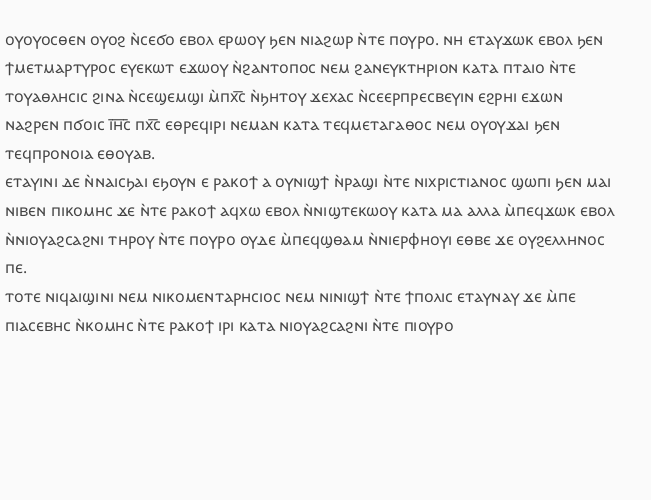ⲟⲩⲟⲩⲟⲥⲑⲉⲛ ⲟⲩⲟϩ ⲛ̀ⲥⲉϭⲟ ⲉⲃⲟⲗ ⲉⲣⲱⲟⲩ ϧⲉⲛ ⲛⲓⲁϩⲱⲣ ⲛ̀ⲧⲉ ⲡⲟⲩⲣⲟ. ⲛⲏ ⲉⲧⲁⲩϫⲱⲕ ⲉⲃⲟⲗ ϧⲉⲛ ϯⲙⲉⲧⲙⲁⲣⲧⲩⲣⲟⲥ ⲉⲩⲉⲕⲱⲧ ⲉϫⲱⲟⲩ ⲛ̀ϩⲁⲛⲧⲟⲡⲟⲥ ⲛⲉⲙ ϩⲁⲛⲉⲩⲕⲧⲏⲣⲓⲟⲛ ⲕⲁⲧⲁ ⲡⲧⲁⲓⲟ ⲛ̀ⲧⲉ ⲧⲟⲩⲁⲑⲗⲏⲥⲓⲥ ϩⲓⲛⲁ ⲛ̀ⲥⲉϣⲉⲙϣⲓ ⲙ̀ⲡⲭ︤ⲥ︥ ⲛ̀ϧⲏⲧⲟⲩ ϫⲉⲭⲁⲥ ⲛ̀ⲥⲉⲉⲣⲡⲣⲉⲥⲃⲉⲩⲓⲛ ⲉϩⲣⲏⲓ ⲉϫⲱⲛ ⲛⲁϩⲣⲉⲛ ⲡϭⲟⲓⲥ ⲓ︤ⲏ︦ⲥ︥ ⲡⲭ︤ⲥ︥ ⲉⲑⲣⲉϥⲓⲣⲓ ⲛⲉⲙⲁⲛ ⲕⲁⲧⲁ ⲧⲉϥⲙⲉⲧⲁⲅⲁⲑⲟⲥ ⲛⲉⲙ ⲟⲩⲟⲩϫⲁⲓ ϧⲉⲛ ⲧⲉϥⲡⲣⲟⲛⲟⲓⲁ ⲉⲑⲟⲩⲁⲃ.
ⲉⲧⲁⲩⲓⲛⲓ ⲇⲉ ⲛ̀ⲛⲁⲓⲥϧⲁⲓ ⲉϧⲟⲩⲛ ⲉ ⲣⲁⲕⲟϯ ⲁ ⲟⲩⲛⲓϣϯ ⲛ̀ⲣⲁϣⲓ ⲛ̀ⲧⲉ ⲛⲓⲭⲣⲓⲥⲧⲓⲁⲛⲟⲥ ϣⲱⲡⲓ ϧⲉⲛ ⲙⲁⲓ ⲛⲓⲃⲉⲛ ⲡⲓⲕⲟⲙⲏⲥ ϫⲉ ⲛ̀ⲧⲉ ⲣⲁⲕⲟϯ ⲁϥⲭⲱ ⲉⲃⲟⲗ ⲛ̀ⲛⲓϣⲧⲉⲕⲱⲟⲩ ⲕⲁⲧⲁ ⲙⲁ ⲁⲗⲗⲁ ⲙ̀ⲡⲉϥϫⲱⲕ ⲉⲃⲟⲗ ⲛ̀ⲛⲓⲟⲩⲁϩⲥⲁϩⲛⲓ ⲧⲏⲣⲟⲩ ⲛ̀ⲧⲉ ⲡⲟⲩⲣⲟ ⲟⲩⲇⲉ ⲙ̀ⲡⲉϥϣⲑⲁⲙ ⲛ̀ⲛⲓⲉⲣⲫⲏⲟⲩⲓ ⲉⲑⲃⲉ ϫⲉ ⲟⲩϩⲉⲗⲗⲏⲛⲟⲥ ⲡⲉ.
ⲧⲟⲧⲉ ⲛⲓϥⲁⲓϣⲓⲛⲓ ⲛⲉⲙ ⲛⲓⲕⲟⲙⲉⲛⲧⲁⲣⲏⲥⲓⲟⲥ ⲛⲉⲙ ⲛⲓⲛⲓϣϯ ⲛ̀ⲧⲉ ϯⲡⲟⲗⲓⲥ ⲉⲧⲁⲩⲛⲁⲩ ϫⲉ ⲙ̀ⲡⲉ ⲡⲓⲁⲥⲉⲃⲏⲥ ⲛ̀ⲕⲟⲙⲏⲥ ⲛ̀ⲧⲉ ⲣⲁⲕⲟϯ ⲓⲣⲓ ⲕⲁⲧⲁ ⲛⲓⲟⲩⲁϩⲥⲁϩⲛⲓ ⲛ̀ⲧⲉ ⲡⲓⲟⲩⲣⲟ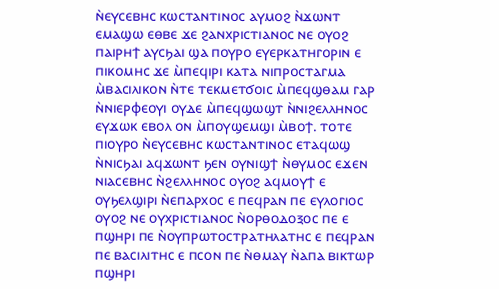ⲛ̀ⲉⲩⲥⲉⲃⲏⲥ ⲕⲱⲥⲧⲁⲛⲧⲓⲛⲟⲥ ⲁⲩⲙⲟϩ ⲛ̀ϫⲱⲛⲧ ⲉⲙⲁϣⲱ ⲉⲑⲃⲉ ϫⲉ ϩⲁⲛⲭⲣⲓⲥⲧⲓⲁⲛⲟⲥ ⲛⲉ ⲟⲩⲟϩ ⲡⲁⲓⲣⲏϯ ⲁⲩⲥϧⲁⲓ ϣⲁ ⲡⲟⲩⲣⲟ ⲉⲩⲉⲣⲕⲁⲧⲏⲅⲟⲣⲓⲛ ⲉ ⲡⲓⲕⲟⲙⲏⲥ ϫⲉ ⲙ̀ⲡⲉϥⲓⲣⲓ ⲕⲁⲧⲁ ⲛⲓⲡⲣⲟⲥⲧⲁⲅⲙⲁ ⲙ̀ⲃⲁⲥⲓⲗⲓⲕⲟⲛ ⲛ̀ⲧⲉ ⲧⲉⲕⲙⲉⲧϭⲟⲓⲥ ⲙ̀ⲡⲉϥϣⲑⲁⲙ ⲅⲁⲣ ⲛ̀ⲛⲓⲉⲣⲫⲉⲟⲩⲓ ⲟⲩⲇⲉ ⲙ̀ⲡⲉϥϣⲱϣⲧ ⲛ̀ⲛⲓϩⲉⲗⲗⲏⲛⲟⲥ ⲉⲩϫⲱⲕ ⲉⲃⲟⲗ ⲟⲛ ⲙ̀ⲡⲟⲩϣⲉⲙϣⲓ ⲙ̀ⲃⲟϯ. ⲧⲟⲧⲉ ⲡⲓⲟⲩⲣⲟ ⲛ̀ⲉⲩⲥⲉⲃⲏⲥ ⲕⲱⲥⲧⲁⲛⲧⲓⲛⲟⲥ ⲉⲧⲁϥⲱϣ ⲛ̀ⲛⲓⲥϧⲁⲓ ⲁϥϫⲱⲛⲧ ϧⲉⲛ ⲟⲩⲛⲓϣϯ ⲛ̀ⲑⲩⲙⲟⲥ ⲉϫⲉⲛ ⲛⲓⲁⲥⲉⲃⲏⲥ ⲛ̀ϩⲉⲗⲗⲏⲛⲟⲥ ⲟⲩⲟϩ ⲁϥⲙⲟⲩϯ ⲉ ⲟⲩϧⲉⲗϣⲓⲣⲓ ⲛ̀ⲉⲡⲁⲣⲭⲟⲥ ⲉ ⲡⲉϥⲣⲁⲛ ⲡⲉ ⲉⲩⲗⲟⲅⲓⲟⲥ ⲟⲩⲟϩ ⲛⲉ ⲟⲩⲭⲣⲓⲥⲧⲓⲁⲛⲟⲥ ⲛ̀ⲟⲣⲑⲟⲇⲟⲝⲟⲥ ⲡⲉ ⲉ ⲡϣⲏⲣⲓ ⲡⲉ ⲛ̀ⲟⲩⲡⲣⲱⲧⲟⲥⲧⲣⲁⲧⲏⲗⲁⲧⲏⲥ ⲉ ⲡⲉϥⲣⲁⲛ ⲡⲉ ⲃⲁⲥⲓⲗⲓⲧⲏⲥ ⲉ ⲡⲥⲟⲛ ⲡⲉ ⲛ̀ⲑⲙⲁⲩ ⲛ̀ⲁⲡⲁ ⲃⲓⲕⲧⲱⲣ ⲡϣⲏⲣⲓ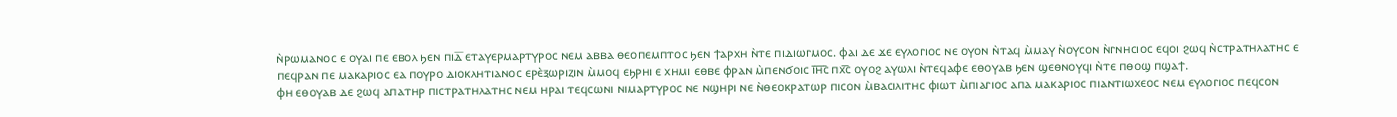ⲛ̀ⲣⲱⲙⲁⲛⲟⲥ ⲉ ⲟⲩⲁⲓ ⲡⲉ ⲉⲃⲟⲗ ϧⲉⲛ ⲡⲓⲇ̅ ⲉⲧⲁⲩⲉⲣⲙⲁⲣⲧⲩⲣⲟⲥ ⲛⲉⲙ ⲁⲃⲃⲁ ⲑⲉⲟⲡⲉⲙⲡⲧⲟⲥ ϧⲉⲛ ϯⲁⲣⲭⲏ ⲛ̀ⲧⲉ ⲡⲓⲇⲓⲱⲅⲙⲟⲥ. ⲫⲁⲓ ⲇⲉ ϫⲉ ⲉⲩⲗⲟⲅⲓⲟⲥ ⲛⲉ ⲟⲩⲟⲛ ⲛ̀ⲧⲁϥ ⲙ̀ⲙⲁⲩ ⲛ̀ⲟⲩⲥⲟⲛ ⲛ̀ⲅⲛⲏⲥⲓⲟⲥ ⲉϥⲟⲓ ϩⲱϥ ⲛ̀ⲥⲧⲣⲁⲧⲏⲗⲁⲧⲏⲥ ⲉ ⲡⲉϥⲣⲁⲛ ⲡⲉ ⲙⲁⲕⲁⲣⲓⲟⲥ ⲉⲁ ⲡⲟⲩⲣⲟ ⲇⲓⲟⲕⲗⲏⲧⲓⲁⲛⲟⲥ ⲉⲣⲉ̀ⲝⲱⲣⲓⲍⲓⲛ ⲙ̀ⲙⲟϥ ⲉϧⲣⲏⲓ ⲉ ⲭⲏⲙⲓ ⲉⲑⲃⲉ ⲫⲣⲁⲛ ⲙ̀ⲡⲉⲛϭⲟⲓⲥ ⲓ︤ⲏ︦ⲥ︥ ⲡⲭ︤ⲥ︥ ⲟⲩⲟϩ ⲁⲩⲱⲗⲓ ⲛ̀ⲧⲉϥⲁⲫⲉ ⲉⲑⲟⲩⲁⲃ ϧⲉⲛ ϣⲉⲑⲛⲟⲩϥⲓ ⲛ̀ⲧⲉ ⲡⲑⲟϣ ⲡϣⲁϯ.
ⲫⲏ ⲉⲑⲟⲩⲁⲃ ⲇⲉ ϩⲱϥ ⲁⲡⲁⲧⲏⲣ ⲡⲓⲥⲧⲣⲁⲧⲏⲗⲁⲧⲏⲥ ⲛⲉⲙ ⲏⲣⲁⲓ ⲧⲉϥⲥⲱⲛⲓ ⲛⲓⲙⲁⲣⲧⲩⲣⲟⲥ ⲛⲉ ⲛϣⲏⲣⲓ ⲛⲉ ⲛ̀ⲑⲉⲟⲕⲣⲁⲧⲱⲣ ⲡⲓⲥⲟⲛ ⲙ̀ⲃⲁⲥⲓⲗⲓⲧⲏⲥ ⲫⲓⲱⲧ ⲙ̀ⲡⲓⲁⲅⲓⲟⲥ ⲁⲡⲁ ⲙⲁⲕⲁⲣⲓⲟⲥ ⲡⲓⲁⲛⲧⲓⲱⲭⲉⲟⲥ ⲛⲉⲙ ⲉⲩⲗⲟⲅⲓⲟⲥ ⲡⲉϥⲥⲟⲛ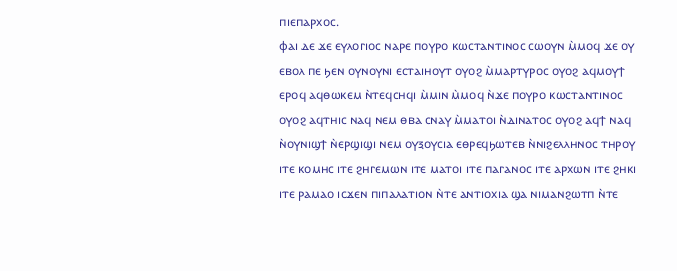ⲡⲓⲉⲡⲁⲣⲭⲟⲥ.
ⲫⲁⲓ ⲇⲉ ϫⲉ ⲉⲩⲗⲟⲅⲓⲟⲥ ⲛⲁⲣⲉ ⲡⲟⲩⲣⲟ ⲕⲱⲥⲧⲁⲛⲧⲓⲛⲟⲥ ⲥⲱⲟⲩⲛ ⲙ̀ⲙⲟϥ ϫⲉ ⲟⲩ ⲉⲃⲟⲗ ⲡⲉ ϧⲉⲛ ⲟⲩⲛⲟⲩⲛⲓ ⲉⲥⲧⲁⲓⲏⲟⲩⲧ ⲟⲩⲟϩ ⲙ̀ⲙⲁⲣⲧⲩⲣⲟⲥ ⲟⲩⲟϩ ⲁϥⲙⲟⲩϯ ⲉⲣⲟϥ ⲁϥⲑⲱⲕⲉⲙ ⲛ̀ⲧⲉϥⲥⲏϥⲓ ⲙ̀ⲙⲓⲛ ⲙ̀ⲙⲟϥ ⲛ̀ϫⲉ ⲡⲟⲩⲣⲟ ⲕⲱⲥⲧⲁⲛⲧⲓⲛⲟⲥ ⲟⲩⲟϩ ⲁϥⲧⲏⲓⲥ ⲛⲁϥ ⲛⲉⲙ ⲑⲃⲁ ⲥⲛⲁⲩ ⲙ̀ⲙⲁⲧⲟⲓ ⲛ̀ⲇⲓⲛⲁⲧⲟⲥ ⲟⲩⲟϩ ⲁϥϯ ⲛⲁϥ ⲛ̀ⲟⲩⲛⲓϣϯ ⲛ̀ⲉⲣϣⲓϣⲓ ⲛⲉⲙ ⲟⲩⲝⲟⲩⲥⲓⲁ ⲉⲑⲣⲉϥϧⲱⲧⲉⲃ ⲛ̀ⲛⲓϩⲉⲗⲗⲏⲛⲟⲥ ⲧⲏⲣⲟⲩ ⲓⲧⲉ ⲕⲟⲙⲏⲥ ⲓⲧⲉ ϩⲏⲅⲉⲙⲱⲛ ⲓⲧⲉ ⲙⲁⲧⲟⲓ ⲓⲧⲉ ⲡⲁⲅⲁⲛⲟⲥ ⲓⲧⲉ ⲁⲣⲭⲱⲛ ⲓⲧⲉ ϩⲏⲕⲓ ⲓⲧⲉ ⲣⲁⲙⲁⲟ ⲓⲥϫⲉⲛ ⲡⲓⲡⲁⲗⲁⲧⲓⲟⲛ ⲛ̀ⲧⲉ ⲁⲛⲧⲓⲟⲭⲓⲁ ϣⲁ ⲛⲓⲙⲁⲛϩⲱⲧⲡ ⲛ̀ⲧⲉ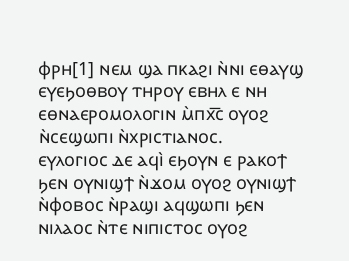ⲫⲣⲏ[1] ⲛⲉⲙ ϣⲁ ⲡⲕⲁϩⲓ ⲛ̀ⲛⲓ ⲉⲑⲁⲩϣ ⲉⲩⲉϧⲟⲑⲃⲟⲩ ⲧⲏⲣⲟⲩ ⲉⲃⲏⲗ ⲉ ⲛⲏ ⲉⲑⲛⲁⲉⲣⲟⲙⲟⲗⲟⲅⲓⲛ ⲙ̀ⲡⲭ︤ⲥ︥ ⲟⲩⲟϩ ⲛ̀ⲥⲉϣⲱⲡⲓ ⲛ̀ⲭⲣⲓⲥⲧⲓⲁⲛⲟⲥ.
ⲉⲩⲗⲟⲅⲓⲟⲥ ⲇⲉ ⲁϥⲓ̀ ⲉϧⲟⲩⲛ ⲉ ⲣⲁⲕⲟϯ ϧⲉⲛ ⲟⲩⲛⲓϣϯ ⲛ̀ϫⲟⲙ ⲟⲩⲟϩ ⲟⲩⲛⲓϣϯ ⲛ̀ⲫⲟⲃⲟⲥ ⲛ̀ⲣⲁϣⲓ ⲁϥϣⲱⲡⲓ ϧⲉⲛ ⲛⲓⲗⲁⲟⲥ ⲛ̀ⲧⲉ ⲛⲓⲡⲓⲥⲧⲟⲥ ⲟⲩⲟϩ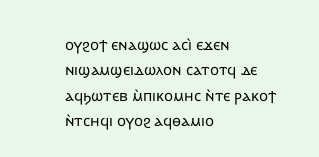ⲟⲩϩⲟϯ ⲉⲛⲁϣⲱⲥ ⲁⲥⲓ̀ ⲉϫⲉⲛ ⲛⲓϣⲁⲙϣⲉⲓⲇⲱⲗⲟⲛ ⲥⲁⲧⲟⲧϥ ⲇⲉ ⲁϥϧⲱⲧⲉⲃ ⲙ̀ⲡⲓⲕⲟⲙⲏⲥ ⲛ̀ⲧⲉ ⲣⲁⲕⲟϯ ⲛ̀ⲧⲥⲏϥⲓ ⲟⲩⲟϩ ⲁϥⲑⲁⲙⲓⲟ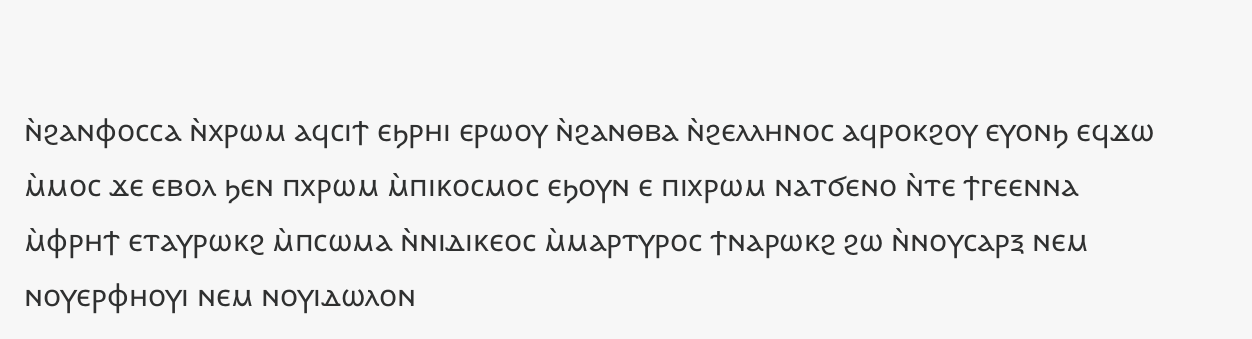ⲛ̀ϩⲁⲛⲫⲟⲥⲥⲁ ⲛ̀ⲭⲣⲱⲙ ⲁϥⲥⲓϯ ⲉϧⲣⲏⲓ ⲉⲣⲱⲟⲩ ⲛ̀ϩⲁⲛⲑⲃⲁ ⲛ̀ϩⲉⲗⲗⲏⲛⲟⲥ ⲁϥⲣⲟⲕϩⲟⲩ ⲉⲩⲟⲛϧ ⲉϥϫⲱ ⲙ̀ⲙⲟⲥ ϫⲉ ⲉⲃⲟⲗ ϧⲉⲛ ⲡⲭⲣⲱⲙ ⲙ̀ⲡⲓⲕⲟⲥⲙⲟⲥ ⲉϧⲟⲩⲛ ⲉ ⲡⲓⲭⲣⲱⲙ ⲛⲁⲧϭⲉⲛⲟ ⲛ̀ⲧⲉ ϯⲅⲉⲉⲛⲛⲁ ⲙ̀ⲫⲣⲏϯ ⲉⲧⲁⲩⲣⲱⲕϩ ⲙ̀ⲡⲥⲱⲙⲁ ⲛ̀ⲛⲓⲇⲓⲕⲉⲟⲥ ⲙ̀ⲙⲁⲣⲧⲩⲣⲟⲥ ϯⲛⲁⲣⲱⲕϩ ϩⲱ ⲛ̀ⲛⲟⲩⲥⲁⲣⲝ ⲛⲉⲙ ⲛⲟⲩⲉⲣⲫⲏⲟⲩⲓ ⲛⲉⲙ ⲛⲟⲩⲓⲇⲱⲗⲟⲛ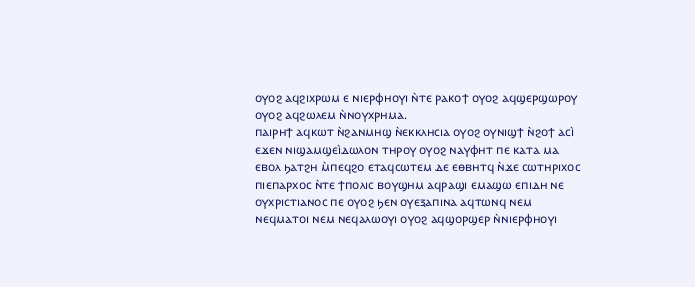ⲟⲩⲟϩ ⲁϥϩⲓⲭⲣⲱⲙ ⲉ ⲛⲓⲉⲣⲫⲏⲟⲩⲓ ⲛ̀ⲧⲉ ⲣⲁⲕⲟϯ ⲟⲩⲟϩ ⲁϥϣⲉⲣϣⲱⲣⲟⲩ ⲟⲩⲟϩ ⲁϥϩⲱⲗⲉⲙ ⲛ̀ⲛⲟⲩⲭⲣⲏⲙⲁ.
ⲡⲁⲓⲣⲏϯ ⲁϥⲕⲱⲧ ⲛ̀ϩⲁⲛⲙⲏϣ ⲛ̀ⲉⲕⲕⲗⲏⲥⲓⲁ ⲟⲩⲟϩ ⲟⲩⲛⲓϣϯ ⲛ̀ϩⲟϯ ⲁⲥⲓ̀ ⲉϫⲉⲛ ⲛⲓϣⲁⲙϣⲉⲓ̀ⲇⲱⲗⲟⲛ ⲧⲏⲣⲟⲩ ⲟⲩⲟϩ ⲛⲁⲩⲫⲏⲧ ⲡⲉ ⲕⲁⲧⲁ ⲙⲁ ⲉⲃⲟⲗ ϧⲁⲧϩⲏ ⲙ̀ⲡⲉϥϩⲟ ⲉⲧⲁϥⲥⲱⲧⲉⲙ ⲇⲉ ⲉⲑⲃⲏⲧϥ ⲛ̀ϫⲉ ⲥⲱⲧⲏⲣⲓⲭⲟⲥ ⲡⲓⲉⲡⲁⲣⲭⲟⲥ ⲛ̀ⲧⲉ ϯⲡⲟⲗⲓⲥ ⲃⲟⲩϣⲏⲙ ⲁϥⲣⲁϣⲓ ⲉⲙⲁϣⲱ ⲉⲡⲓⲇⲏ ⲛⲉ ⲟⲩⲭⲣⲓⲥⲧⲓⲁⲛⲟⲥ ⲡⲉ ⲟⲩⲟϩ ϧⲉⲛ ⲟⲩⲉⲝⲁⲡⲓⲛⲁ ⲁϥⲧⲱⲛϥ ⲛⲉⲙ ⲛⲉϥⲙⲁⲧⲟⲓ ⲛⲉⲙ ⲛⲉϥⲁⲗⲱⲟⲩⲓ ⲟⲩⲟϩ ⲁϥϣⲟⲣϣⲉⲣ ⲛ̀ⲛⲓⲉⲣⲫⲏⲟⲩⲓ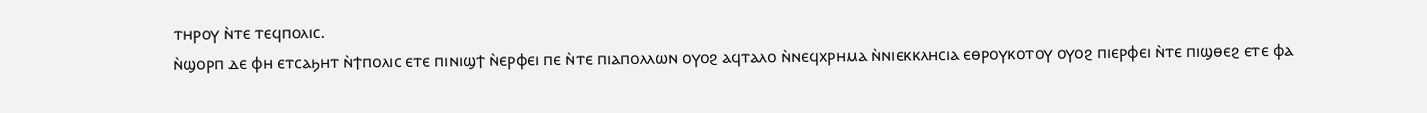ⲧⲏⲣⲟⲩ ⲛ̀ⲧⲉ ⲧⲉϥⲡⲟⲗⲓⲥ.
ⲛ̀ϣⲟⲣⲡ ⲇⲉ ⲫⲏ ⲉⲧⲥⲁϧⲏⲧ ⲛ̀ϯⲡⲟⲗⲓⲥ ⲉⲧⲉ ⲡⲓⲛⲓϣϯ ⲛ̀ⲉⲣⲫⲉⲓ ⲡⲉ ⲛ̀ⲧⲉ ⲡⲓⲁⲡⲟⲗⲗⲱⲛ ⲟⲩⲟϩ ⲁϥⲧⲁⲗⲟ ⲛ̀ⲛⲉϥⲭⲣⲏⲙⲁ ⲛ̀ⲛⲓⲉⲕⲕⲗⲏⲥⲓⲁ ⲉⲑⲣⲟⲩⲕⲟⲧⲟⲩ ⲟⲩⲟϩ ⲡⲓⲉⲣⲫⲉⲓ ⲛ̀ⲧⲉ ⲡⲓϣⲑⲉϩ ⲉⲧⲉ ⲫⲁ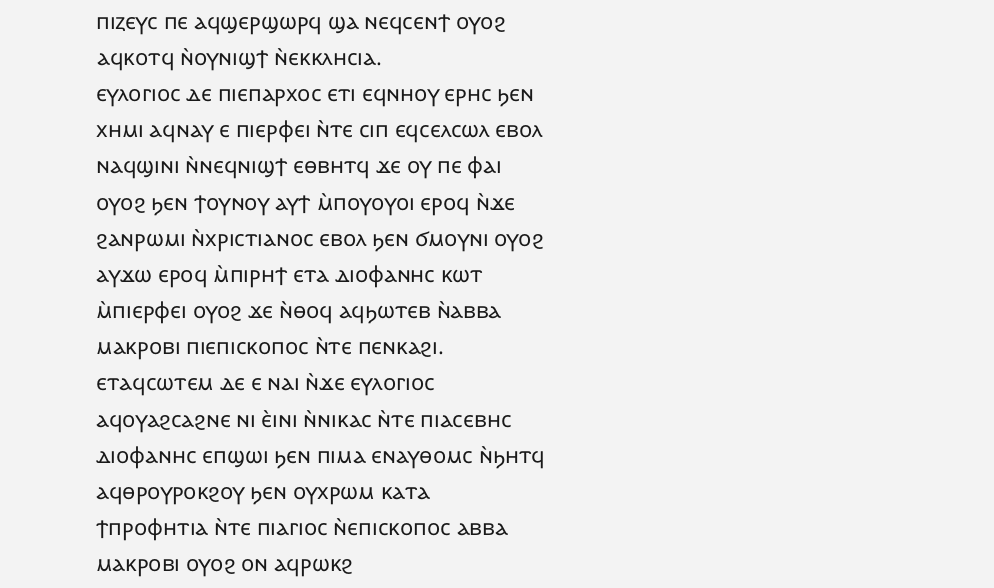ⲡⲓⲍⲉⲩⲥ ⲡⲉ ⲁϥϣⲉⲣϣⲱⲣϥ ϣⲁ ⲛⲉϥⲥⲉⲛϯ ⲟⲩⲟϩ ⲁϥⲕⲟⲧϥ ⲛ̀ⲟⲩⲛⲓϣϯ ⲛ̀ⲉⲕⲕⲗⲏⲥⲓⲁ.
ⲉⲩⲗⲟⲅⲓⲟⲥ ⲇⲉ ⲡⲓⲉⲡⲁⲣⲭⲟⲥ ⲉⲧⲓ ⲉϥⲛⲏⲟⲩ ⲉⲣⲏⲥ ϧⲉⲛ ⲭⲏⲙⲓ ⲁϥⲛⲁⲩ ⲉ ⲡⲓⲉⲣⲫⲉⲓ ⲛ̀ⲧⲉ ⲥⲓⲡ ⲉϥⲥⲉⲗⲥⲱⲗ ⲉⲃⲟⲗ ⲛⲁϥϣⲓⲛⲓ ⲛ̀ⲛⲉϥⲛⲓϣϯ ⲉⲑⲃⲏⲧϥ ϫⲉ ⲟⲩ ⲡⲉ ⲫⲁⲓ ⲟⲩⲟϩ ϧⲉⲛ ϯⲟⲩⲛⲟⲩ ⲁⲩϯ ⲙ̀ⲡⲟⲩⲟⲩⲟⲓ ⲉⲣⲟϥ ⲛ̀ϫⲉ ϩⲁⲛⲣⲱⲙⲓ ⲛ̀ⲭⲣⲓⲥⲧⲓⲁⲛⲟⲥ ⲉⲃⲟⲗ ϧⲉⲛ ϭⲙⲟⲩⲛⲓ ⲟⲩⲟϩ ⲁⲩϫⲱ ⲉⲣⲟϥ ⲙ̀ⲡⲓⲣⲏϯ ⲉⲧⲁ ⲇⲓⲟⲫⲁⲛⲏⲥ ⲕⲱⲧ ⲙ̀ⲡⲓⲉⲣⲫⲉⲓ ⲟⲩⲟϩ ϫⲉ ⲛ̀ⲑⲟϥ ⲁϥϧⲱⲧⲉⲃ ⲛ̀ⲁⲃⲃⲁ ⲙⲁⲕⲣⲟⲃⲓ ⲡⲓⲉⲡⲓⲥⲕⲟⲡⲟⲥ ⲛ̀ⲧⲉ ⲡⲉⲛⲕⲁϩⲓ.
ⲉⲧⲁϥⲥⲱⲧⲉⲙ ⲇⲉ ⲉ ⲛⲁⲓ ⲛ̀ϫⲉ ⲉⲩⲗⲟⲅⲓⲟⲥ ⲁϥⲟⲩⲁϩⲥⲁϩⲛⲉ ⲛⲓ ⲉ̀ⲓⲛⲓ ⲛ̀ⲛⲓⲕⲁⲥ ⲛ̀ⲧⲉ ⲡⲓⲁⲥⲉⲃⲏⲥ ⲇⲓⲟⲫⲁⲛⲏⲥ ⲉⲡϣⲱⲓ ϧⲉⲛ ⲡⲓⲙⲁ ⲉⲛⲁⲩⲑⲟⲙⲥ ⲛ̀ϧⲏⲧϥ ⲁϥⲑⲣⲟⲩⲣⲟⲕϩⲟⲩ ϧⲉⲛ ⲟⲩⲭⲣⲱⲙ ⲕⲁⲧⲁ ϯⲡⲣⲟⲫⲏⲧⲓⲁ ⲛ̀ⲧⲉ ⲡⲓⲁⲅⲓⲟⲥ ⲛ̀ⲉⲡⲓⲥⲕⲟⲡⲟⲥ ⲁⲃⲃⲁ ⲙⲁⲕⲣⲟⲃⲓ ⲟⲩⲟϩ ⲟⲛ ⲁϥⲣⲱⲕϩ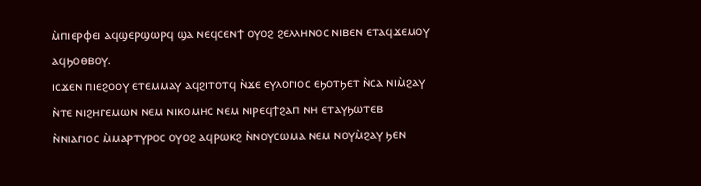ⲙ̀ⲡⲓⲉⲣⲫⲉⲓ ⲁϥϣⲉⲣϣⲱⲣϥ ϣⲁ ⲛⲉϥⲥⲉⲛϯ ⲟⲩⲟϩ ϩⲉⲗⲗⲏⲛⲟⲥ ⲛⲓⲃⲉⲛ ⲉⲧⲁϥϫⲉⲙⲟⲩ ⲁϥϧⲟⲑⲃⲟⲩ.
ⲓⲥϫⲉⲛ ⲡⲓⲉϩⲟⲟⲩ ⲉⲧⲉⲙⲙⲁⲩ ⲁϥϩⲓⲧⲟⲧϥ ⲛ̀ϫⲉ ⲉⲩⲗⲟⲅⲓⲟⲥ ⲉϧⲟⲧϧⲉⲧ ⲛ̀ⲥⲁ ⲛⲓⲙ̀ϩⲁⲩ ⲛ̀ⲧⲉ ⲛⲓϩⲏⲅⲉⲙⲱⲛ ⲛⲉⲙ ⲛⲓⲕⲟⲙⲏⲥ ⲛⲉⲙ ⲛⲓⲣⲉϥϯϩⲁⲡ ⲛⲏ ⲉⲧⲁⲩϧⲱⲧⲉⲃ ⲛ̀ⲛⲓⲁⲅⲓⲟⲥ ⲙ̀ⲙⲁⲣⲧⲩⲣⲟⲥ ⲟⲩⲟϩ ⲁϥⲣⲱⲕϩ ⲛ̀ⲛⲟⲩⲥⲱⲙⲁ ⲛⲉⲙ ⲛⲟⲩⲙ̀ϩⲁⲩ ϧⲉⲛ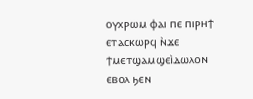ⲟⲩⲭⲣⲱⲙ ⲫⲁⲓ ⲡⲉ ⲡⲓⲣⲏϯ ⲉⲧⲁⲥⲕⲱⲣϥ ⲛ̀ϫⲉ ϯⲙⲉⲧϣⲁⲙϣⲉⲓ̀ⲇⲱⲗⲟⲛ ⲉⲃⲟⲗ ϧⲉⲛ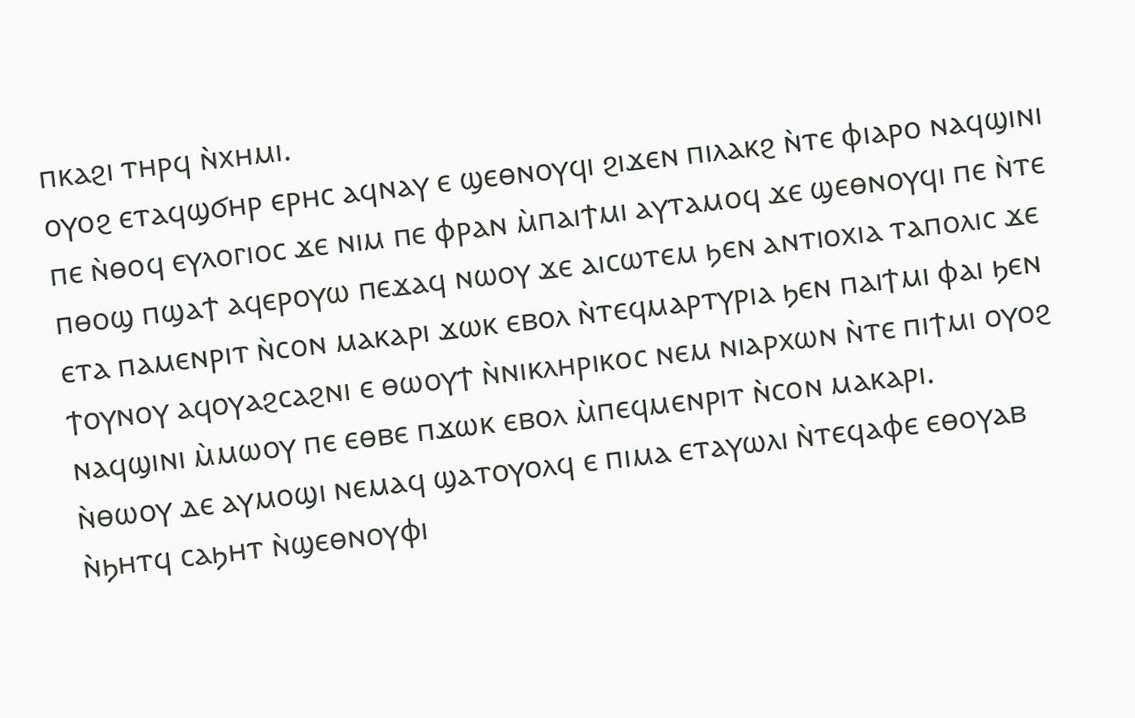ⲡⲕⲁϩⲓ ⲧⲏⲣϥ ⲛ̀ⲭⲏⲙⲓ.
ⲟⲩⲟϩ ⲉⲧⲁϥϣϭⲏⲣ ⲉⲣⲏⲥ ⲁϥⲛⲁⲩ ⲉ ϣⲉⲑⲛⲟⲩϥⲓ ϩⲓϫⲉⲛ ⲡⲓⲗⲁⲕϩ ⲛ̀ⲧⲉ ⲫⲓⲁⲣⲟ ⲛⲁϥϣⲓⲛⲓ ⲡⲉ ⲛ̀ⲑⲟϥ ⲉⲩⲗⲟⲅⲓⲟⲥ ϫⲉ ⲛⲓⲙ ⲡⲉ ⲫⲣⲁⲛ ⲙ̀ⲡⲁⲓϯⲙⲓ ⲁⲩⲧⲁⲙⲟϥ ϫⲉ ϣⲉⲑⲛⲟⲩϥⲓ ⲡⲉ ⲛ̀ⲧⲉ ⲡⲑⲟϣ ⲡϣⲁϯ ⲁϥⲉⲣⲟⲩⲱ ⲡⲉϫⲁϥ ⲛⲱⲟⲩ ϫⲉ ⲁⲓⲥⲱⲧⲉⲙ ϧⲉⲛ ⲁⲛⲧⲓⲟⲭⲓⲁ ⲧⲁⲡⲟⲗⲓⲥ ϫⲉ ⲉⲧⲁ ⲡⲁⲙⲉⲛⲣⲓⲧ ⲛ̀ⲥⲟⲛ ⲙⲁⲕⲁⲣⲓ ϫⲱⲕ ⲉⲃⲟⲗ ⲛ̀ⲧⲉϥⲙⲁⲣⲧⲩⲣⲓⲁ ϧⲉⲛ ⲡⲁⲓϯⲙⲓ ⲫⲁⲓ ϧⲉⲛ ϯⲟⲩⲛⲟⲩ ⲁϥⲟⲩⲁϩⲥⲁϩⲛⲓ ⲉ ⲑⲱⲟⲩϯ ⲛ̀ⲛⲓⲕⲗⲏⲣⲓⲕⲟⲥ ⲛⲉⲙ ⲛⲓⲁⲣⲭⲱⲛ ⲛ̀ⲧⲉ ⲡⲓϯⲙⲓ ⲟⲩⲟϩ ⲛⲁϥϣⲓⲛⲓ ⲙ̀ⲙⲱⲟⲩ ⲡⲉ ⲉⲑⲃⲉ ⲡϫⲱⲕ ⲉⲃⲟⲗ ⲙ̀ⲡⲉϥⲙⲉⲛⲣⲓⲧ ⲛ̀ⲥⲟⲛ ⲙⲁⲕⲁⲣⲓ.
ⲛ̀ⲑⲱⲟⲩ ⲇⲉ ⲁⲩⲙⲟϣⲓ ⲛⲉⲙⲁϥ ϣⲁⲧⲟⲩⲟⲗϥ ⲉ ⲡⲓⲙⲁ ⲉⲧⲁⲩⲱⲗⲓ ⲛ̀ⲧⲉϥⲁⲫⲉ ⲉⲑⲟⲩⲁⲃ ⲛ̀ϧⲏⲧϥ ⲥⲁϧⲏⲧ ⲛ̀ϣⲉⲑⲛⲟⲩⲫⲓ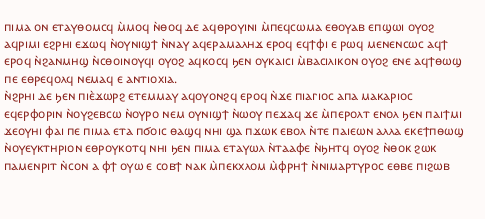ⲡⲓⲙⲁ ⲟⲛ ⲉⲧⲁⲩⲑⲟⲙⲥϥ ⲙ̀ⲙⲟϥ ⲛ̀ⲑⲟϥ ⲇⲉ ⲁϥⲑⲣⲟⲩⲓⲛⲓ ⲙ̀ⲡⲉϥⲥⲱⲙⲁ ⲉⲑⲟⲩⲁⲃ ⲉⲡϣⲱⲓ ⲟⲩⲟϩ ⲁϥⲣⲓⲙⲓ ⲉϩⲣⲏⲓ ⲉϫⲱϥ ⲛ̀ⲟⲩⲛⲓϣϯ ⲛ̀ⲛⲁⲩ ⲁϥⲉⲣⲁⲙⲁⲗⲏϫ ⲉⲣⲟϥ ⲉϥϯⲫⲓ ⲉ ⲣⲱϥ ⲙⲉⲛⲉⲛⲥⲱⲥ ⲁϥϯ ⲉⲣⲟϥ ⲛ̀ϩⲁⲛⲙⲏϣ ⲛ̀ⲥⲑⲟⲓⲛⲟⲩϥⲓ ⲟⲩⲟϩ ⲁϥⲕⲟⲥϥ ϧⲉⲛ ⲟⲩⲕⲁⲓⲥⲓ ⲙ̀ⲃⲁⲥⲓⲗⲓⲕⲟⲛ ⲟⲩⲟϩ ⲉⲛⲉ ⲁϥϯⲑⲱϣ ⲡⲉ ⲉⲑⲣⲉϥⲟⲗϥ ⲛⲉⲙⲁϥ ⲉ ⲁⲛⲧⲓⲟⲭⲓⲁ.
ⲛ̀ϩⲣⲏⲓ ⲇⲉ ϧⲉⲛ ⲡⲓⲉ̀ϫⲱⲣϩ ⲉⲧⲉⲙⲙⲁⲩ ⲁϥⲟⲩⲟⲛϩϥ ⲉⲣⲟϥ ⲛ̀ϫⲉ ⲡⲓⲁⲅⲓⲟⲥ ⲁⲡⲁ ⲙⲁⲕⲁⲣⲓⲟⲥ ⲉϥⲉⲣⲫⲟⲣⲓⲛ ⲛ̀ⲟⲩϩⲉⲃⲥⲱ ⲛ̀ⲟⲩⲣⲟ ⲛⲉⲙ ⲟⲩⲛⲓϣϯ ⲛ̀ⲱⲟⲩ ⲡⲉϫⲁϥ ϫⲉ ⲙ̀ⲡⲉⲣⲟⲗⲧ ⲉⲛⲟⲗ ϧⲉⲛ ⲡⲁⲓϯⲙⲓ ϫⲉⲟⲩⲏⲓ ⲫⲁⲓ ⲡⲉ ⲡⲓⲙⲁ ⲉⲧⲁ ⲡϭⲟⲓⲥ ⲑⲁϣϥ ⲛⲏⲓ ϣⲁ ⲡϫⲱⲕ ⲉⲃⲟⲗ ⲛ̀ⲧⲉ ⲡⲁⲓⲉⲱⲛ ⲁⲗⲗⲁ ⲉⲕⲉϯⲡⲑⲱϣ ⲛ̀ⲟⲩⲉⲩⲕⲧⲏⲣⲓⲟⲛ ⲉⲑⲣⲟⲩⲕⲟⲧϥ ⲛⲏⲓ ϧⲉⲛ ⲡⲓⲙⲁ ⲉⲧⲁⲩⲱⲗ ⲛ̀ⲧⲁⲁⲫⲉ ⲛ̀ϧⲏⲧϥ ⲟⲩⲟϩ ⲛ̀ⲑⲟⲕ ϩⲱⲕ ⲡⲁⲙⲉⲛⲣⲓⲧ ⲛ̀ⲥⲟⲛ ⲁ ⲫϯ ⲟⲩⲱ ⲉ ⲥⲟⲃϯ ⲛⲁⲕ ⲙ̀ⲡⲉⲕⲭⲗⲟⲙ ⲙ̀ⲫⲣⲏϯ ⲛ̀ⲛⲓⲙⲁⲣⲧⲩⲣⲟⲥ ⲉⲑⲃⲉ ⲡⲓϩⲱⲃ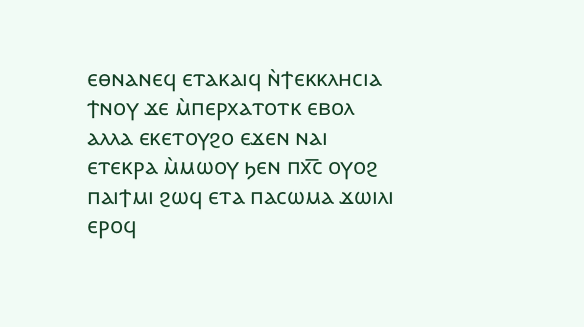ⲉⲑⲛⲁⲛⲉϥ ⲉⲧⲁⲕⲁⲓϥ ⲛ̀ϯⲉⲕⲕⲗⲏⲥⲓⲁ ϯⲛⲟⲩ ϫⲉ ⲙ̀ⲡⲉⲣⲭⲁⲧⲟⲧⲕ ⲉⲃⲟⲗ ⲁⲗⲗⲁ ⲉⲕⲉⲧⲟⲩϩⲟ ⲉϫⲉⲛ ⲛⲁⲓ ⲉⲧⲉⲕⲣⲁ ⲙ̀ⲙⲱⲟⲩ ϧⲉⲛ ⲡⲭ︤ⲥ︥ ⲟⲩⲟϩ ⲡⲁⲓϯⲙⲓ ϩⲱϥ ⲉⲧⲁ ⲡⲁⲥⲱⲙⲁ ϫⲱⲓⲗⲓ ⲉⲣⲟϥ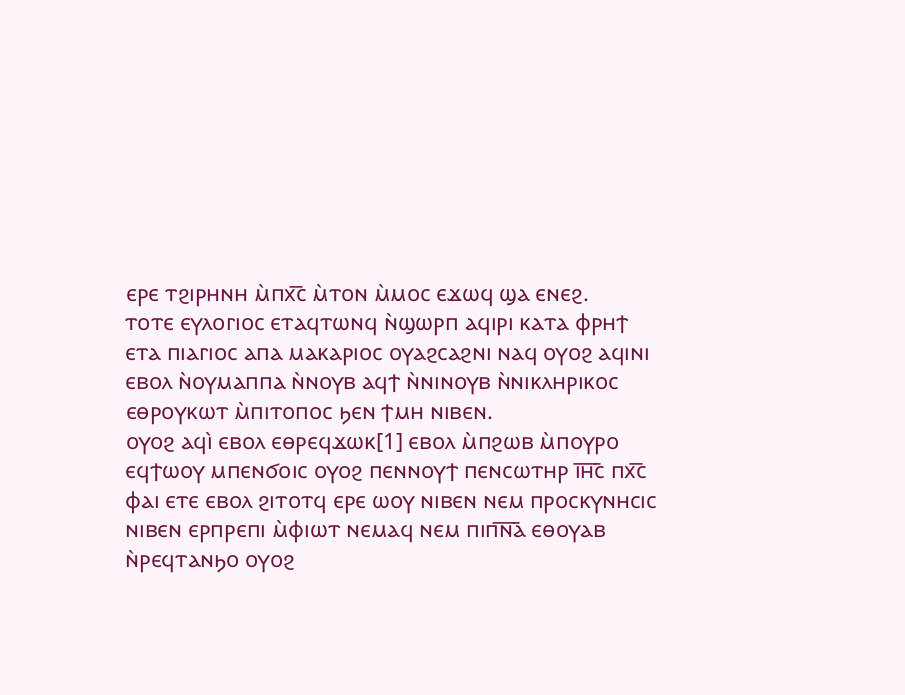ⲉⲣⲉ ⲧϩⲓⲣⲏⲛⲏ ⲙ̀ⲡⲭ︤ⲥ︥ ⲙ̀ⲧⲟⲛ ⲙ̀ⲙⲟⲥ ⲉϫⲱϥ ϣⲁ ⲉⲛⲉϩ.
ⲧⲟⲧⲉ ⲉⲩⲗⲟⲅⲓⲟⲥ ⲉⲧⲁϥⲧⲱⲛϥ ⲛ̀ϣⲱⲣⲡ ⲁϥⲓⲣⲓ ⲕⲁⲧⲁ ⲫⲣⲏϯ ⲉⲧⲁ ⲡⲓⲁⲅⲓⲟⲥ ⲁⲡⲁ ⲙⲁⲕⲁⲣⲓⲟⲥ ⲟⲩⲁϩⲥⲁϩⲛⲓ ⲛⲁϥ ⲟⲩⲟϩ ⲁϥⲓⲛⲓ ⲉⲃⲟⲗ ⲛ̀ⲟⲩⲙⲁⲡⲡⲁ ⲛ̀ⲛⲟⲩⲃ ⲁϥϯ ⲛ̀ⲛⲓⲛⲟⲩⲃ ⲛ̀ⲛⲓⲕⲗⲏⲣⲓⲕⲟⲥ ⲉⲑⲣⲟⲩⲕⲱⲧ ⲙ̀ⲡⲓⲧⲟⲡⲟⲥ ϧⲉⲛ ϯⲙⲏ ⲛⲓⲃⲉⲛ.
ⲟⲩⲟϩ ⲁϥⲓ̀ ⲉⲃⲟⲗ ⲉⲑⲣⲉϥϫⲱⲕ[1] ⲉⲃⲟⲗ ⲙ̀ⲡϩⲱⲃ ⲙ̀ⲡⲟⲩⲣⲟ ⲉϥϯⲱⲟⲩ ⲙⲡⲉⲛϭⲟⲓⲥ ⲟⲩⲟϩ ⲡⲉⲛⲛⲟⲩϯ ⲡⲉⲛⲥⲱⲧⲏⲣ ⲓ︤ⲏ︦ⲥ︥ ⲡⲭ︤ⲥ︥ ⲫⲁⲓ ⲉⲧⲉ ⲉⲃⲟⲗ ϩⲓⲧⲟⲧϥ ⲉⲣⲉ ⲱⲟⲩ ⲛⲓⲃⲉⲛ ⲛⲉⲙ ⲡⲣⲟⲥⲕⲩⲛⲏⲥⲓⲥ ⲛⲓⲃⲉⲛ ⲉⲣⲡⲣⲉⲡⲓ ⲙ̀ⲫⲓⲱⲧ ⲛⲉⲙⲁϥ ⲛⲉⲙ ⲡⲓⲡ︤ⲛ︦ⲁ︥ ⲉⲑⲟⲩⲁⲃ ⲛ̀ⲣⲉϥⲧⲁⲛϧⲟ ⲟⲩⲟϩ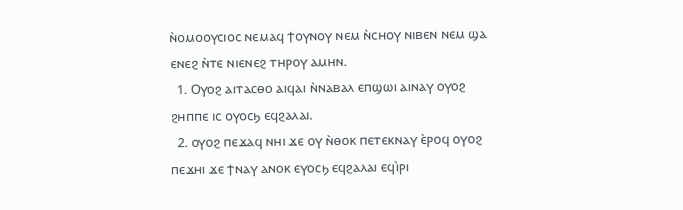ⲛ̀ⲟⲙⲟⲟⲩⲥⲓⲟⲥ ⲛⲉⲙⲁϥ ϯⲟⲩⲛⲟⲩ ⲛⲉⲙ ⲛ̀ⲥⲏⲟⲩ ⲛⲓⲃⲉⲛ ⲛⲉⲙ ϣⲁ ⲉⲛⲉϩ ⲛ̀ⲧⲉ ⲛⲓⲉⲛⲉϩ ⲧⲏⲣⲟⲩ ⲁⲙⲏⲛ.
  1. Ⲟⲩⲟϩ ⲁⲓⲧⲁⲥⲑⲟ ⲁⲓϥⲁⲓ ⲛ̀ⲛⲁⲃⲁⲗ ⲉⲡϣⲱⲓ ⲁⲓⲛⲁⲩ ⲟⲩⲟϩ ϩⲏⲡⲡⲉ ⲓⲥ ⲟⲩⲟⲥϧ ⲉϥϩⲁⲗⲁⲓ.
  2. ⲟⲩⲟϩ ⲡⲉϫⲁϥ ⲛⲏⲓ ϫⲉ ⲟⲩ ⲛ̀ⲑⲟⲕ ⲡⲉⲧⲉⲕⲛⲁⲩ ⲉ̀ⲣⲟϥ ⲟⲩⲟϩ ⲡⲉϫⲏⲓ ϫⲉ ϯⲛⲁⲩ ⲁⲛⲟⲕ ⲉⲩⲟⲥϧ ⲉϥϩⲁⲗⲁⲓ ⲉϥⲓ̀ⲣⲓ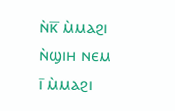ⲛ̀ⲕ̅ ⲙ̀ⲙⲁϩⲓ ⲛ̀ϣⲓⲏ ⲛⲉⲙ ⲓ̅ ⲙ̀ⲙⲁϩⲓ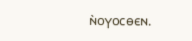ⲛ̀ⲟⲩⲟⲥⲑⲉⲛ.